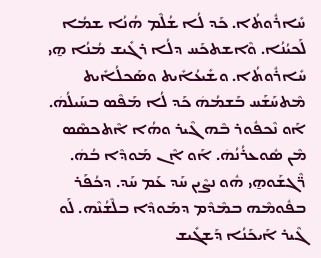ܚܺܐܪܽܘܬܳܐ. ܟܰܕ ܠܳܐ ܫܳܠܶܡ ܗܳܢܳܐ ܫܡܳܐ ܠܰܟܝܳܢܳܐ. ܘܶܐܫܬܟܰܚ ܕܠܳܐ ܪܓܺܝܫ ܡܳܢܳܐ ܗ̱ܝ ܚܺܐܪܽܘܬܳܐ. ܘܫܺܝܥܳܐܺܝܬ ܘܣܰܟܠܳܐܺܝܬ ܡܶܬܚܰܫܰܚ ܒܰܫܡܳܗܿ ܟܰܕ ܠܳܐ ܡܰܦܶܣ ܒܚܰܝܠܳܗܿ. ܐܰܘ ܢܶܟܦܽܘܪ ܒܶܗ ܓܶܝܪ ܘܗܳܐ ܐܶܬܟܣܶܣ ܡܶܢ ܣܽܘܥܪܳܢܳܗܿ. ܐܰܘ ܐܶܢ ܡܰܘܕܶܐ ܒܳܗܿ. ܪ̈ܶܓܫܰܘܗ̱ܝ ܗܽܘ ܢܨܶܝܢ ܚܰܕ ܥܰܡ ܚܰܕ. ܕܟܳܦܰܪ ܒܦܽܘܡܶܗ ܒܡܶܕܶܡ ܕܡܰܘܕܶܐ ܒܠܶܫܳܢܶܗ. ܠܰܘ ܓܶܝܪ ܐܰܝܟܰܢܳܐ ܕܰܫܓܺܝܫ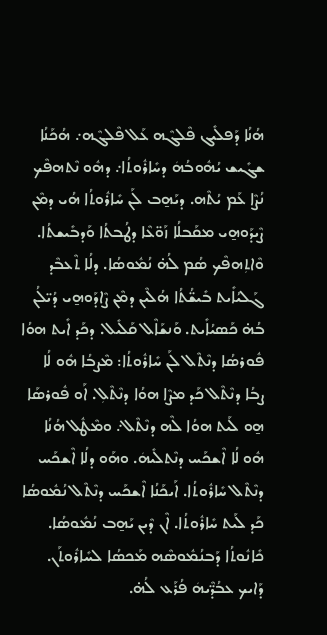ܗܳܢܳܐ ܕܰܦܠܺܝܓ ܦܶܠܓܶܗ ܥܰܠ ܦܶܠܓܶܗ܇ ܗܳܟܰܢܳܐ ܫܓܺܝܫ ܝܳܗܽܘܒܳܗܿ ܕܚܺܐܪܽܘܬܳܐ܇ ܕܗܽܘ ܢܶܬܗܦܶܟ ܢܳܨܶܐ ܥܰܡ ܝܳܬܶܗ. ܕܝܰܗ̱ܒ ܠܰܢ ܚܺܐܪܽܘܬܳܐ ܗܳܝ ܕܡܶܢ ܨܶܝܕܰܘܗ̱ܝ ܡܩܰܒܠܳܐ ܙܰܘ̈ܥܶܐ ܕܛܳܒܬܳܐ ܘܰܕܒܺܝܫܬܳܐ. ܘܶܐܬܼܗܦܶܟ ܣܳܡ ܠܳܗ̇ ܢܳܡܽܘܣܳܐ. ܕܠܳܐ ܬܶܥܒܶܕ ܓܰܠܝܳܐܺܝܬ ܒܺܝܫ̈ܳܬܳܐ ܗܳܠܶܝܢ ܕܡܶܢ ܨܶܐܕܰܘܗ̱ܝ ܕܳܝ̈ܠܳܢ ܒܳܗ̇ ܟܰܣܝܳܐܺܝܬ. ܘܰܢܫܰܐܶܠ ܩܰܠܺܝܠ. ܕܟܰܕ ܐܺܝܬ ܗܘܳܐ ܦܽܘܪܣܳܐ ܕܢܶܬܶܠ ܠܰܢ ܚܺܐܪܽܘܬܳܐ: ܡܶܨܒܳܐ ܗܽܘ ܠܳܐ ܨܒܳܐ ܕܢܶܬܶܠ ܟܰܕ ܡܨܶܐ ܗܘܳܐ ܕܢܶܬܶܠܼ. ܐܰܘ ܦܽܘܪܣܰܐ ܗ̱ܘ ܠܰܝܬ ܗܘܳܐ ܠܶܗ ܕܢܶܬܶܠ܇ ܘܡܶܛܽܠ ܗܳܢܳܐ ܗܽܘ ܠܳܐ ܐܶܫܟܰܚ ܕܢܶܬܠܺܝܗܿ. ܘܗܰܘ ܕܠܳܐ ܐܶܫܟܰܚ ܕܢܶܬܶܠ ܚܺܐܪܽܘܬܳܐ. ܐܰܝܟܰܢܳܐ ܐܶܫܟܰܚ ܕܢܶܬܶܠ ܢܳܡܽܘܣܳܐ ܟܰܕ ܠܰܝܬ ܚܺܐܪܽܘܬܳܐ. ܐܶܢ ܕܶܝܢ ܝܰܗ̱ܒ ܢܳܡܽܘܣܳܐ. ܟܺܐܢܽܘܬܳܐ ܕܰܒܢܳܡܽܘܣܶܗ ܡܰܟܣܳܐ ܠܚܺܐܪܽܘܬܰܢ. ܕܰܐܝܟ ܥܒܳܕ̈ܶܝܗܿ ܦܳܪܰܥ ܠܳܗ̇.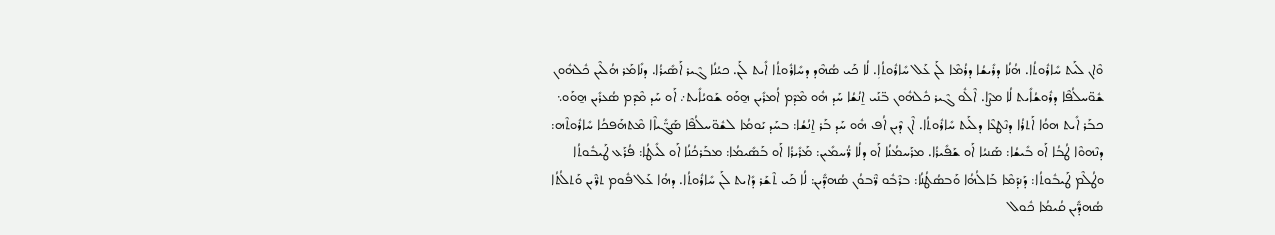ܘܶܐܢ ܠܰܝܬ ܚܺܐܪܽܘܬܳܐ. ܗܳܢܳܐ ܕܪܺܝܫܳܐ ܕܪܳܡܶܐ ܠܰܢ ܥܰܠ ܚܺܐܪܽܘܬܳܐܼ. ܠܳܐ ܟܰܝ ܣܳܗܶܕ ܕܚܺܐܪܽܘܬܳܐ ܐܺܝܬ ܠܰܢ. ܟܝܳܢܳܐ ܓܶܝܪ ܐܰܣܺܝܪܳܐ. ܕܢܺܐܡܰܪ ܗܳܠܶܝܢ ܟܽܠܗܽܘܢ ܫܽܘ̈ܚܠܳܦܶܐ ܕܪܽܘܫܳܐܺܝܬ ܠܳܐ ܡܨܶܐ. ܐܶܠܽܘ ܓܶܝܪ ܟܽܠܗܽܘܢ ܒ̈ܢܰܝ ܐ̱ܢܳܫܳܐ ܚܰܕ ܗܽܘ ܡܶܕܶܡ ܐܳܡܪܺܝܢ ܗ̱ܘܰܘ ܫܰܘܝܳܐܺܝܬ܇ ܐܰܘ ܚܰܕ ܡܶܕܶܡ ܣܳܥܪܺܝܢ ܗ̱ܘܰܘ܆ ܟܒܰܪ ܐܺܝܬ ܗܘܳܐ ܐܰܬܪܳܐ ܕܢܶܛܥܶܐ ܕܠܰܝܬ ܚܺܐܪܽܘܬܳܐ. ܐܶܢ ܕܶܝܢ ܐܳܦ ܗܽܘ ܚܰܕ ܒܰܪ ܐ̱ܢܳܫܳܐ: ܒܚܰܕ ܝܰܘܡܳܐ ܠܫܽܘ̈ܚܠܳܦܶܐ ܣܰܓ̈ܺܝܐܶܐ ܡܶܬܗܰܦܟܳܐ ܚܺܐܪܽܘܬܶܗ: ܕܢܶܗܘܶܐ ܛܳܒܳܐ ܐܰܘ ܒܺܝܫܳܐ: ܣܰܢܝܳܐ ܐܰܘ ܫܰܦܺܝܪܳܐ. ܡܪܰܚܡܳܢܳܐ ܐܰܘ ܕܠܳܐ ܪ̈ܳܚܡܺܝܢ: ܡܰܪܺܝܪܳܐ ܐܰܘ ܒܰܣܺܝܡܳܐ: ܡܒܰܪܟܳܢܳܐ ܐܰܘ ܠܺܝܛܳܐ: ܦܳܪܰܥ ܛܰܝܒܽܘܬܳܐ ܘܛܳܠܶܡ ܛܰܝܒܽܘܬܳܐ: ܕܰܢܕܰܡܶܐ ܒܰܐܠܳܗܳܐ ܘܰܒܣܳܛܳܢܳܐ: ܒܪܶܒܽܘ ܪ̈ܶܒܘܳܢ ܣܳܗܕ̈ܺܝܢ: ܠܳܐ ܟܰܝ ܬܶܫܰܪ ܕܺܐܝܬ ܠܰܢ ܚܺܐܪܽܘܬܳܐ. ܕܗܳܐ ܥܰܠ ܦܽܘܡ ܬܪ̈ܶܝܢ ܘܰܬܠܳܬܳܐ ܣܳܗܕ̈ܺܝܢ ܩܳܝܡܳܐ ܟܽܘܠ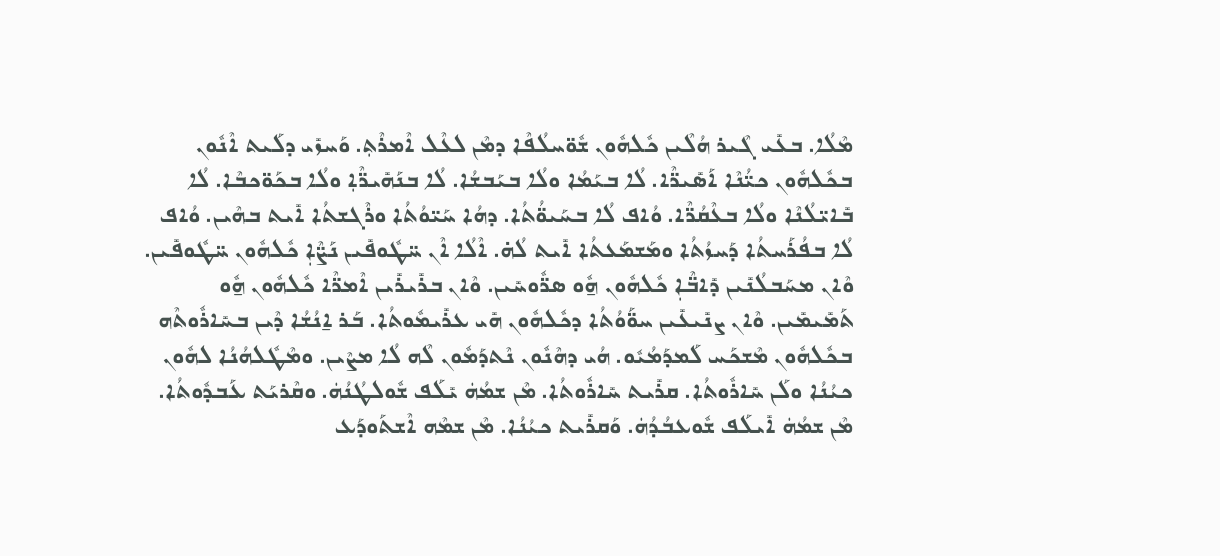ܡܶܠܳܐ. ܒܥܺܝ ܓܶܝܪ ܗܳܠܶܝܢ ܟܽܠܗܽܘܢ ܫܽܘ̈ܚܠܳܦܶܐ ܕܡܶܢ ܠܥܶܠ ܐܶܡܪܶܬܼ. ܘܰܚܙܺܝ ܕܠܰܝܬ ܐܶܢܽܘܢ ܒܟܽܠܗܽܘܢ ܟܝ̈ܳܢܶܐ ܐܰܣܺܝܪ̈ܶܐ. ܠܳܐ ܒܝܰܡܳܐ ܘܠܳܐ ܒܝܰܒܫܳܐ. ܠܳܐ ܒܢܰܗܺܝܪ̈ܶܐܼ ܘܠܳܐ ܒܟܰܘ̈ܟܒܶܐ. ܠܳܐ ܒܺܐܝ̈ܠܳܢܶܐ ܘܠܳܐ ܒܥܶܩܳܪ̈ܶܐ. ܘܳܐܦ ܠܳܐ ܒܚܰܝܘ̈ܳܬܳܐ. ܕܗܳܐ ܚܰܝ̈ܘܳܬܳܐ ܘܪܶܓܫܬܳܐ ܐܺܝܬ ܒܗܶܝܢ. ܘܳܐܦ ܠܳܐ ܒܦܳܪܰܚܬܳܐ ܕܰܚܙܳܬܳܐ ܘܡܰܫܡܰܥܬܳܐ ܐܺܝܬ ܠܳܗ̇. ܐܶܠܳܐ ܐܶܢ ܚ̈ܛܽܘܦܺܝܢ ܢܰܨ̈ܶܐܼ ܟܽܠܗܽܘܢ ܚ̈ܛܽܘܦܺܝܢ. ܘܶܐܢ ܡܚܰܒܠܳܢܺܝܢ ܕܺܐܒ̈ܶܐܼ ܟܽܠܗܽܘܢ ܗ̱ܽܘ ܣܪ̈ܽܘܚܺܝܢ. ܘܶܐܢ ܒܪܺܝܪܺܝܢ ܐܶܡܪ̈ܶܐ ܟܽܠܗܽܘܢ ܗ̱ܽܘ ܬܰܡܺܝܡܺܝܢ. ܘܶܐܢ ܨܢܺܝܥܺܝܢ ܚܘ̈ܰܘܳܬܳܐ ܕܟܽܠܗܽܘܢ ܗܺܝ ܥܪܺܝܡܽܘܬܳܐ. ܒܰܪ ܐ̱ܢܳܫܳܐ ܕܶܝܢ ܒܚܺܐܪܽܘܬܶܗ ܒܟܽܠܗܽܘܢ ܡܶܫܟܰܚ ܠܰܡܕܰܡܳܝܽܘ. ܗܳܝ ܕܗܶܢܽܘܢ ܢܶܬܕܰܡܽܘܢ ܠܶܗ ܠܳܐ ܡܨܶܝܢ. ܘܡܶܛܽܠܗܳܢܳܐ ܠܗܽܘܢ ܟܝܳܢܳܐ ܘܠܰܢ ܚܺܐܪܽܘܬܳܐ. ܩܪܺܝܬ ܚܺܐܪܽܘܬܳܐ. ܡܶܢ ܫܡܳܗܿ ܝܺܠܰܦ ܫܽܘܠܛܳܢܳܗܿ. ܘܩܶܪܝܰܬ ܥܰܒܕܽܘܬܳܐ. ܡܶܢ ܫܡܳܗܿ ܐܺܝܠܰܦ ܫܽܘܥܒܳܕܳܗܿ. ܘܰܩܪܺܝܬ ܟܝܳܢܳܐ. ܡܶܢ ܫܡܶܗ ܐܶܫܬܰܘܕܰܥ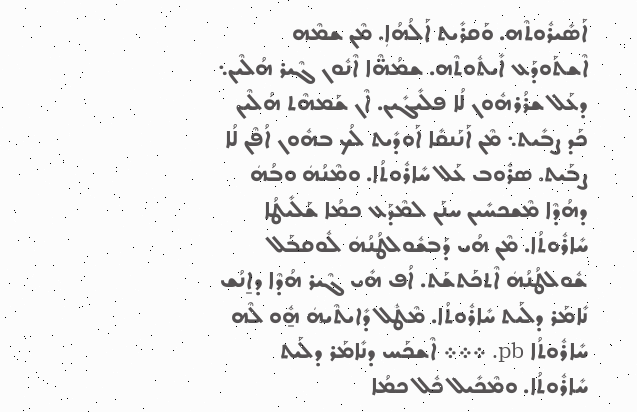ܐܰܣܺܝܪܽܘܬܶܗ. ܘܰܩܪܺܝܬ ܐܰܠܳܗܳܐܼ. ܡܶܢ ܫܡܶܗ ܐܶܫܬܰܘܕܰܥ ܐܺܝܬܽܘܬܶܗ. ܫܡܳܗ̈ܶܐ ܐܶܢܽܘܢ ܓܶܝܪ ܗܳܠܶܝܢ܆ ܕܥܰܠ ܫܪܳܪܗܽܘܢ ܠܳܐ ܦܠܺܝܓܺܝܢ. ܐܶܢ ܫܰܡܗܶܬ ܗܳܠܶܝܢ ܟܰܕ ܨܒܺܝܬ܆ ܡܶܢ ܐܰܢܰܢܩܺܐ ܐܰܘܕܺܝܬ ܠܳܟ ܒܗܽܘܢ ܐܳܦܶܢ ܠܳܐ ܨܒܰܝܬ. ܣܪܽܘܒ ܥܰܠ ܚܺܐܪܽܘܬܳܐ. ܘܡܶܢܳܗܿ ܘܒܳܗܿ ܕܗܳܕܶܐ ܡܶܫܟܚܺܝܢ ܚܢܰܢ ܠܡܶܕܰܥ ܟܡܳܐ ܫܰܠܺܝܛܳܐ ܚܺܐܪܽܘܬܳܐ. ܡܶܢ ܗܳܝ ܕܰܒܫܽܘܠܛܳܢܳܗܿ ܠܽܘܩܒܰܠ ܫܽܘܠܛܳܢܳܗܿ ܐܶܬܟܰܬܫܰܬ. ܐܳܦ ܗܺܝ ܓܶܝܪ ܗܳܕܶܐ ܕܐ̱ܢܳܫ ܢܺܐܡܰܪ ܕܠܰܝܬ ܚܺܐܪܽܘܬܳܐ. ܡܶܛܽܠ ܕܺܐܝܬܶܝܗܿ ܗ̱ܽܘ ܠܶܗ ܚܺܐܪܽܘܬܳܐ pb. ܀܀܀ ܐܶܫܟܰܚ ܕܢܺܐܡܰܪ ܕܠܰܝܬ ܚܺܐܪܽܘܬܳܐ. ܘܡܶܟܺܝܠ ܟܽܠ ܟܡܳܐ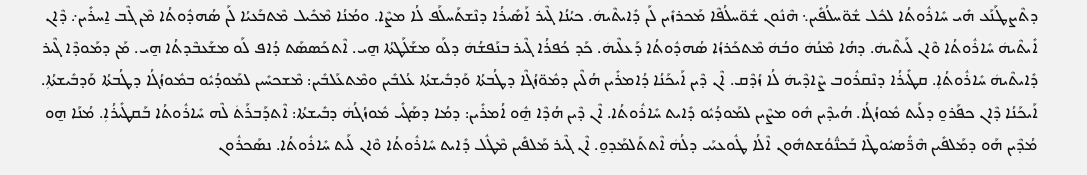ܕܬܶܨܛܰܢܰܥ ܗܺܝ ܚܺܐܪܽܘܬܳܐ ܠܟܽܠ ܫܽܘ̈ܚܠܳܦܺܝܢ܆ ܗܶܢܽܘܢ ܫܽܘ̈ܚܠܳܦܶܐ ܡܰܟܪܙܺܝܢ ܠܰܢ ܕܺܐܝܬܶܝܗܿ. ܟܝܳܢܳܐ ܓܶܝܪ ܐܰܣܺܝܪܳܐ ܕܢܶܫܬܰܚܠܰܦ ܠܳܐ ܡܨܶܐ. ܘܡܳܢܳܐ ܡܶܟܺܝܠ ܡܶܬܒܰܥܝܳܐ ܠܰܢ ܣܳܗܕܽܘܬܳܐ ܡܶܢ ܓܶܒ ܐ̱ܚܪܺܝܢ܇ ܕܶܐܢ ܐܺܝܬܶܝܗܿ ܚܺܐܪܽܘܬܳܐ ܘܶܐܢ ܠܰܝܬܶܝܗܿ. ܕܗܳܐ ܡܶܢܳܗܿ ܘܒܳܗܿ ܡܶܬܟܰܪܙܳܐ ܣܳܗܕܽܘܬܳܐ ܕܰܥܠܶܝܗܿ. ܟܰܕ ܟܳܦܪܳܐ ܓܶܝܪ ܒܢܰܦܫܳܗܿ ܕܠܰܘ ܡܫܰܠܰܛܬܳܐ ܗ̱ܝ. ܐܶܬܟܰܣܣܰܬ ܕܳܐܦ ܠܰܘ ܡܫܰܥܒܶܕܬܳܐ ܗ̱ܝ. ܡܰܢ ܕܡܰܘܕܶܐ ܓܶܝܪ ܕܺܐܝܬܶܝܗܿ ܚܺܐܪܽܘܬܳܐܼ. ܩܛܺܝܪܳܐ ܕܢܶܩܪܽܘܒ ܨܶܐܕܶܝܗܿ ܠܳܐ ܙܳܕܶܩ. ܐܶܢ ܕܶܝܢ ܐܰܝܟܰܢܳܐ ܕܳܐܡܪܺܝܢ ܗܳܠܶܝܢ ܕܡܽܘ̈ܙܳܓܶܐ ܕܛܳܒܬܳܐ ܘܰܕܒܺܝܫܬܳܐ ܥܳܠܒܺܝܢ ܘܡܶܬܥܰܠܒܺܝܢ: ܡܶܫܟܚܺܝܢ ܠܡܰܘܕܳܝܽܘ ܒܡܽܘܙܳܓܳܐ ܕܛܳܒܬܳܐ ܘܰܕܒܺܝܫܬܳܐܼ. ܐܰܝܟܰܢܳܐ ܕܶܐܢ ܟܦܰܪܘ̱ ܕܠܰܝܬ ܡܽܘܙܳܓܳܐ. ܗܳܝܕܶܝܢ ܗܽܘ ܡܨܶܝܢ ܠܡܰܘܕܳܝܽܘ ܕܺܐܝܬ ܚܺܐܪܽܘܬܳܐ. ܐܶܢ ܕܶܝܢ ܗܳܕܶܐ ܗ̱ܽܘ ܐܳܡܪܺܝܢ: ܕܡܳܐ ܕܣܰܓܺܝ ܡܽܘܙܳܓܳܗܿ ܕܒܺܝܫܬܳܐ: ܐܶܬܕܰܒܪܰܬܿ ܠܶܗ ܚܺܐܪܽܘܬܳܐ ܒܰܩܛܺܝܪܳܐܼ. ܡܳܢܰܐ ܗ̱ܘ ܡܳܕܶܝܢ ܗܰܘ ܕܡܰܠܦܺܝܢ ܗܶܪ̈ܺܣܝܽܘܛܶܐ ܒܰܟܢ̈ܽܘܳܫܬܗܽܘܢ ܐܶܠܳܐ ܛܽܘܥܝܰܝ ܕܠܳܗܿ ܐܶܬܬܰܠܡܰܕܘ̱. ܐܶܢ ܓܶܝܪ ܡܰܠܦܺܝܢ ܡܶܛܽܠ ܕܺܐܝܬ ܚܺܐܪܽܘܬܳܐ ܘܶܐܢ ܠܰܝܬ ܚܺܐܪܽܘܬܳܐ. ܢܣܰܟܪܽܘܢ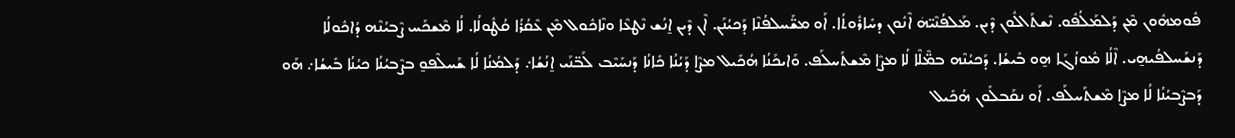ܦܽܘܡܗܽܘܢ ܡܶܢ ܕܰܠܡܰܠܳܦܽܘ. ܢܶܫܬܰܐܠܽܘܢ ܕܶܝܢ. ܡܰܠܦܳܢܶܝ̈ܗܿ ܐܶܢܽܘܢ ܕܚܺܐܪܽܘܬܳܐ. ܐܰܘ ܡܫ̈ܰܚܠܦܳܢܶܐ ܕܰܟܝܳܢܰܢ. ܐܶܢ ܕܶܝܢ ܐ̱ܢܳܫ ܢܶܛܥܶܐ ܘܢܶܐܟܽܘܠ ܡܶܢ ܥܶܩܳܪܳܐ ܩܳܛܽܘܠܳܐ. ܠܳܐ ܡܶܫܟܰܚ ܨܶܒܝܳܢܶܗ ܕܳܐܟܽܘܠܳܐ ܕܰܢܫܰܚܠܦܳܝܗ̱ܝ. ܐܶܠܳܐ ܡܽܘܙܳܓܰܐ ܗ̱ܘ ܒܺܝܫܳܐ. ܕܰܟܝܳܢܶܗ ܒܡ̈ܶܠܶܐ ܠܳܐ ܡܨܶܐ ܡܶܫܬܰܚܠܰܦ. ܘܰܐܝܟܰܢܳܐ ܗܳܟܺܝܠ ܡܨܶܐ ܕܰܝܳܢܳܐ ܟܺܐܢܳܐ ܕܰܢܚܰܝܶܒ ܠܰܒ̈ܢܰܝ ܐ̱ܢܳܫܳܐ܇ ܕܰܠܡܳܢܳܐ ܠܳܐ ܫܰܚܠܶܦܘ̱ ܒܨܶܒܝܳܢܳܐ ܟܝܳܢܳܐ ܒܺܝܫܳܐ܇ ܗܰܘ ܕܰܒܨܶܒܝܳܢܳܐ ܠܳܐ ܡܨܶܐ ܡܶܫܬܰܚܠܰܦ. ܐܰܘ ܢܩܰܒܠܺܘܢ ܗܳܟܺܝܠ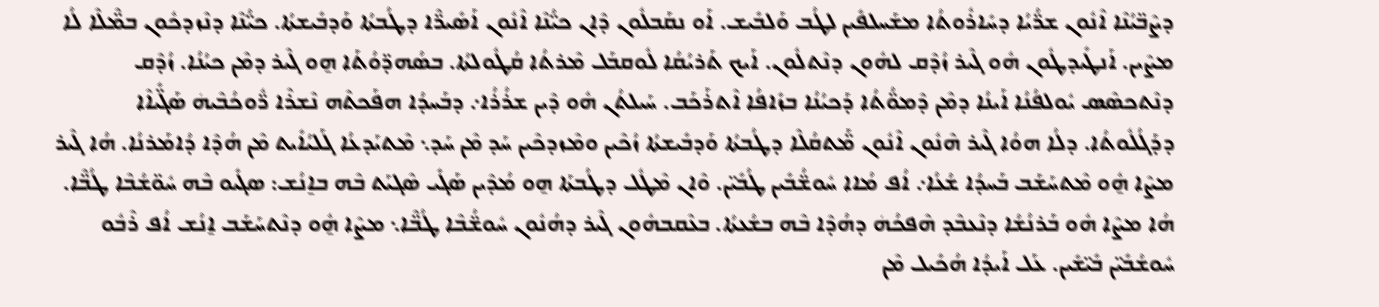ܕܨܶܒ̈ܝܳܢܶܐ ܐܶܢܽܘܢ ܫܪ̈ܳܝܳܐ ܕܚܺܐܪܽܘܬܳܐ ܡܫܰܚܠܦܺܝܢ ܠܛܳܒ ܘܰܠܒܺܝܫ. ܐܰܘ ܢܩܰܒܠܽܘܢ ܕܶܐܢ ܟܝ̈ܳܢܶܐ ܐܶܢܽܘܢ ܐܰܣܺܝܪ̈ܶܐ ܕܛܳܒܬܳܐ ܘܰܕܒܺܝܫܬܳܐ. ܟܝ̈ܳܢܶܐ ܕܢܶܙܕܟܽܘܢ ܒܡ̈ܶܠܶܐ ܠܳܐ ܡܨܶܝܢ. ܐܰܢܛܺܝܕܛܽܘܢ ܗܽܘ ܓܶܝܪ ܙܳܕܶܩ ܠܗܽܘܢ ܕܢܶܬܠܽܘܢ. ܐܰܝܟ ܬܰܪܝܳܩܳܐ ܠܽܘܩܒܰܠ ܡܶܪܬܳܐ ܩܳܛܽܘܠܬܳܐ. ܒܣܳܗܕ̈ܘܳܬܰܐ ܗ̱ܘ ܓܶܝܪ ܕܡܶܢ ܟܝܳܢܳܐ. ܙܳܕܶܩ ܕܢܶܬܟܣܶܣ ܝܽܘܠܦܳܢܳܐ ܐܰܝܢܳܐ ܕܡܶܢ ܕܶܡܘ̈ܳܬܳܐ ܕܰܟܝܳܢܳܐ ܒܙܺܐܦܳܐ ܐܶܬܪܰܟܰܒ. ܚܰܝܠܬܳܢ ܗܽܘ ܕܶܝܢ ܫܪܳܪܳܐ܇ ܕܒܰܚܕܳܐ ܗܦܰܟܬܶܗ ܢܶܫܪܶܐ ܪ̈ܽܘܟܳܒܶܝܗܿ ܣܰܓ̈ܺܝܐܶܐ ܕܕܰܓܳܠܽܘܬܳܐ. ܕܠܳܐ ܗܘܳܐ ܓܶܝܪ ܗܶܢܽܘܢ ܐܶܢܽܘܢ ܡ̈ܰܬܩܳܠܶܐ ܕܛܳܒܬܳܐ ܘܰܕܒܺܝܫܬܳܐ ܙܳܟܶܝܢ ܘܡܶܙܕܟܶܝܢ ܚܰܕ ܡܶܢ ܚܰܕ܆ ܡܶܬܝܰܕܥܳܐ ܓܰܠܝܳܐܺܝܬ ܡܶܢ ܗܳܕܶܐ ܕܳܐܡܰܪܢܳܐ. ܗܳܐ ܓܶܝܪ ܡܨܶܐ ܗ̱ܽܘ ܡܶܬܚܰܫܰܒ ܒܰܚܕܳܐ ܫܳܥܳܐ܇ ܐܳܦ ܡܳܐܐ ܚܽܘܫ̈ܳܒܺܝܢ ܛܳܒܺܝ̈ܢ. ܘܶܐܢ ܡܶܛܽܠ ܕܛܳܒܬܰܐ ܗ̱ܘ ܡܳܕܶܝܢ ܣܰܓܺܝ ܣܶܓܝܰܬ ܒܶܗ ܒܐ̱ܢܳܫ: ܣܓܺܝܘ ܒܶܗ ܚܽܘ̈ܫܳܒܶܐ ܛܳܒ̈ܶܐ. ܗܳܐ ܡܨܶܐ ܗܽܘ ܒܰܪܢܳܫܳܐ ܕܢܶܥܒܶܕ ܗܶܦܟܳܗܿ ܕܗܳܕܶܐ ܒܶܗ ܒܫܳܥܬܳܐ. ܒܥܶܩܒܗܽܘܢ ܓܶܝܪ ܕܗܳܢܽܘܢ ܚܽܘܫ̈ܳܒܶܐ ܛܳܒ̈ܶܐ܆ ܡܨܶܐ ܗ̱ܽܘ ܕܢܶܬܚܰܫܰܒ ܐ̱ܢܳܫ ܐܳܦ ܪܶܒܽܘ ܚܽܘܫܳܒܺܝ̈ܢ ܒܺܝ̈ܫܺܝܢ. ܥܰܠ ܐܰܝܕܳܐ ܗܳܟܺܝܠ ܡܶܢ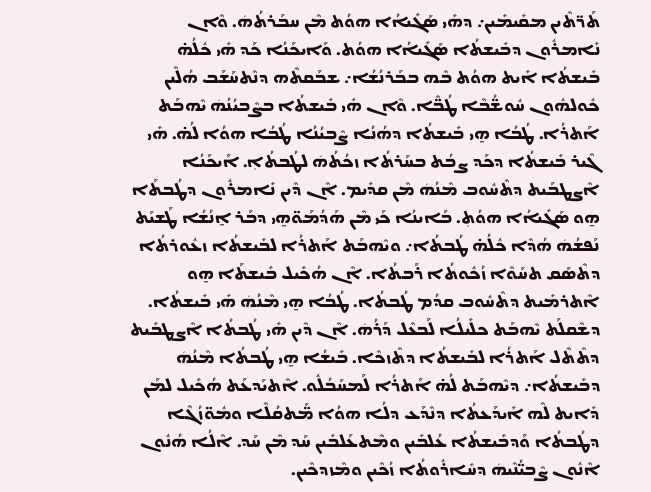ܬܰܪ̈ܬܶܝܢ ܡܩܺܝܡܺܝܢ܇ ܕܗܺܝ ܣܰܓܺܝܐܳܐ ܗܘܳܬ ܡܶܢ ܚܒܰܪܬܳܗܿ. ܘܶܐܢ ܢܺܐܡܪܽܘܢ ܕܒܺܝܫܬܳܐ ܣܰܓܺܝܐܳܐ ܗܘܳܬ. ܘܰܐܝܟܰܢܳܐ ܟܰܕ ܗܺܝ ܟܽܠܳܗ̇ ܒܺܝܫܬܳܐ ܐܺܝܬ ܗܘܳܬ ܒܶܗ ܒܒܰܪܢܳܫܳܐ܇ ܫܒܰܩܬܶܗ ܕܢܶܬܚܰܫܰܒ ܗܳܠܶܝܢ ܟܽܘܠܗܽܘܢ ܚܽܘܫ̈ܳܒܶܐ ܛܳܒ̈ܶܐ. ܘܶܐܢ ܗܺܝ ܒܺܝܫܬܳܐ ܒܨܶܒܝܳܢܳܗܿ ܝܶܗܒܰܬ ܐܰܬܪܳܐ. ܛܳܒܳܐ ܗ̱ܝ ܒܺܝܫܬܳܐ ܕܗܳܢܳܐ ܨܶܒܝܳܢܳܐ ܛܳܒܳܐ ܗܘܳܐ ܠܳܗ̇. ܗܺܝ ܓܶܝܪ ܒܺܝܫܬܳܐ ܕܟܰܕ ܨܒܳܬ ܒܚܰܪܬܳܐ ܙܟܳܬܳܗܿ ܠܛܳܒܬܳܐܼ. ܐܰܝܟܰܢܳܐ ܐܶܨܛܒܰܝܬ ܕܬܶܚܽܘܒ ܡܶܢܳܗܿ ܡܶܢ ܩܕܺܝܡ. ܐܶܢ ܕܶܝܢ ܢܺܐܡܪܽܘܢ ܕܛܳܒܬܰܐ ܗ̱ܘ ܣܰܓܺܝܐܳܐ ܗܘܳܬܼ. ܒܰܐܝܢܳܐ ܟܰܝ ܡܶܢ ܗܰܕܳܡܰܘ̈ܗ̱ܝ ܕܒܰܪ ܐ̱ܢܳܫܳܐ ܛܰܫܝܰܬ ܢܰܦܫܳܗܿ ܗܳܕܶܐ ܟܽܠܳܗ̇ ܛܳܒܬܳܐ܇ ܘܝܶܗܒܰܬ ܐܰܬܪܳܐ ܠܒܺܝܫܬܳܐ ܙܥܽܘܪܬܳܐ ܕܬܶܣܰܩ ܬܚܰܘܶܐ ܙܳܟܽܘܬܳܐ ܪܰܒܬܳܐ. ܐܶܢ ܗܳܟܺܝܠ ܒܺܝܫܬܰܐ ܗ̱ܘ ܐܶܬܪܡܺܝܬ ܕܬܶܚܽܘܒ ܩܕܳܡ ܛܳܒܬܳܐ. ܛܳܒܳܐ ܗ̱ܝ ܡܶܢܳܗܿ ܗܺܝ ܒܺܝܫܬܳܐ. ܕܫܶܩܠܰܬ ܝܶܗܒܰܬ ܟܠܺܝܠܳܐ ܠܰܒܥܶܠ ܕܰܪܳܗܿ. ܐܶܢ ܕܶܝܢ ܗܺܝ ܛܳܒܬܳܐ ܐܶܨܛܒܺܝܬ ܕܬܶܬܶܠ ܐܰܬܪܳܐ ܠܒܺܝܫܬܳܐ ܕܬܶܙܟܶܐ. ܒܺܝܫܳܐ ܗ̱ܝ ܛܳܒܬܳܐ ܡܶܢܳܗܿ ܕܒܺܝܫܬܳܐ܇ ܕܝܶܗܒܰܬ ܠܳܗ̇ ܐܰܬܪܳܐ ܠܰܡܚܰܒܳܠܽܘ. ܐܶܬܝܰܕܥܰܬ ܗܳܟܺܝܠ ܠܡܰܢ ܕܺܐܝܬ ܠܶܗ ܐܺܝܕܰܥܬܳܐ ܕܢܶܕܰܥ ܕܠܳܐ ܗܘܳܐ ܡ̈ܰܬܩܳܠܶܐ ܘܡܽܘ̈ܙܳܓܶܐ ܕܛܳܒܬܳܐ ܘܰܕܒܺܝܫܬܳܐ ܥܳܠܒܺܝܢ ܘܡܶܬܥܰܠܒܺܝܢ ܚܰܕ ܡܶܢ ܚܰܕ. ܐܶܠܳܐ ܗܳܢܽܘܢ ܐܶܢܽܘܢ ܨܶܒܝ̈ܳܢܶܝܗܿ ܕܚܺܐܪܽܘܬܳܐ ܙܳܟܶܝܢ ܘܡܶܙܕܟܶܝܢ.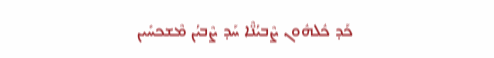ܟܰܕ ܟܽܠܗܽܘܢ ܨܶܒܝܳܢ̈ܶܐ ܚܰܕ ܨܶܒܝܳܢ ܡܶܫܟܚܺܝܢ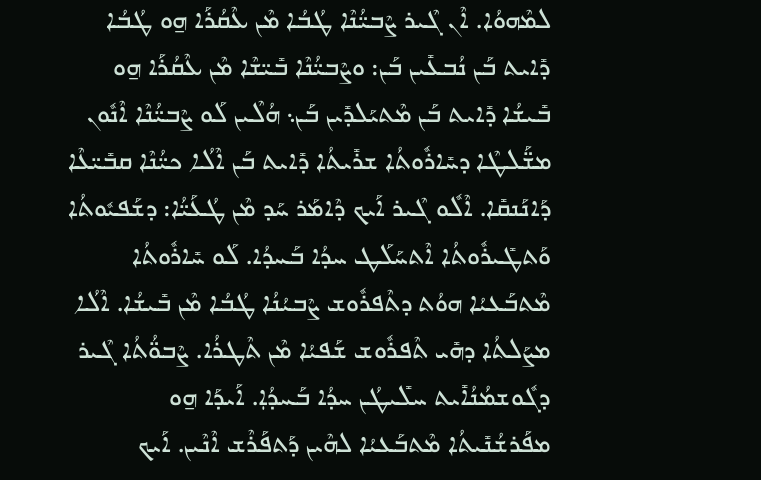ܠܡܶܗܘܳܐ. ܐܶܢ ܓܶܝܪ ܨܶܒܝ̈ܳܢܶܐ ܛܳܒܳܐ ܡܶܢ ܥܶܩܳܪܰܐ ܗ̱ܘ ܛܳܒܳܐ ܕܺܐܝܬ ܒܰܢ ܢܳܒܥܺܝܢ ܒܰܢ: ܘܨܶܒܝ̈ܳܢܶܐ ܒܺܝ̈ܫܶܐ ܡܶܢ ܥܶܩܳܪܰܐ ܗ̱ܘ ܒܺܝܫܳܐ ܕܺܐܝܬ ܒܰܢ ܡܶܬܝܰܠܕܺܝܢ ܒܰܢ܆ ܗܳܠܶܝܢ ܠܰܘ ܨܶܒܝ̈ܳܢܶܐ ܐܶܢܽܘܢ ܡܫ̈ܰܠܛܶܐ ܕܚܺܐܪܽܘܬܳܐ ܫܪܺܝܬܳܐ ܕܺܐܝܬ ܒܰܢ ܐܶܠܳܐ ܟܝ̈ܳܢܶܐ ܩܒܺܝ̈ܥܶܐ ܕܰܐܢܰܢܩܺܐ. ܐܶܠܽܘ ܓܶܝܪ ܐܰܝܟ ܕܶܐܡܰܪ ܚܰܕ ܡܶܢ ܛܳܥܰܝ̈ܳܐ: ܕܫܰܦܝܽܘܬܳܐ ܘܰܬܛܺܝܪܽܘܬܳܐ ܐܶܬܚܰܠܰܛ ܚܕܳܐ ܒܰܚܕܳܐ. ܠܰܘ ܚܺܐܪܽܘܬܳܐ ܡܶܬܒܰܥܝܳܐ ܗܘܳܬ ܕܬܶܦܪܽܘܫ ܨܶܒܝܳܢܳܐ ܛܳܒܳܐ ܡܶܢ ܒܺܝܫܳܐ. ܐܶܠܳܐ ܡܨܰܠܬܳܐ ܕܗܺܝ ܬܶܦܪܽܘܫ ܫܰܦܝܳܐ ܡܶܢ ܬܶܛܪܳܐ. ܨܶܒܘ̈ܳܬܳܐ ܓܶܝܪ ܕܓܽܘܫܡܳܢܳܐܺܝܬ ܚܠܺܝܛܳܢ ܚܕܳܐ ܒܰܚܕܳܐܼ. ܐܰܝܕܰܐ ܗ̱ܘ ܡܦܰܪܫܳܢܺܝܬܳܐ ܡܶܬܒܰܥܝܳܐ ܠܗܶܝܢ ܕܰܬܦܰܪܶܫ ܐܶܢܶܝܢ. ܐܰܝܟ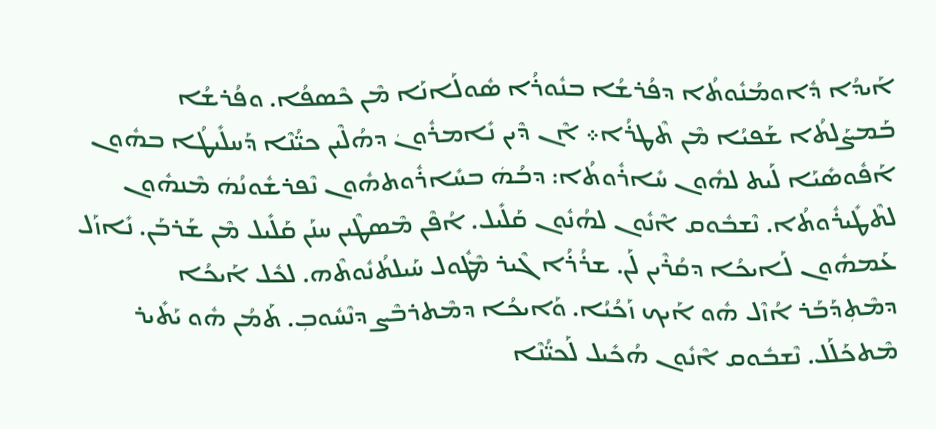ܐܰܝܕܳܐ ܕܽܐܘܡܳܢܽܘܬܳܐ ܕܦܳܪܫܳܐ ܒܢܽܘܪܳܐ ܣܽܘܠܰܐܢܰܐ ܡܶܢ ܟܶܣܦܳܐ. ܘܦܳܪܫܳܐ ܒܰܡܨܰܠܬܳܐ ܫܰܦܝܳܐ ܡܶܢ ܬܶܛܪܳܐ܀ ܐܶܢ ܕܶܝܢ ܢܺܐܡܪܽܘܢܿ ܕܗܳܠܶܝܢ ܟܝ̈ܳܢܶܐ ܕܰܚܠܺܝܛܳܐ ܒܗܽܘܢ ܐܰܦܽܘܣܺܝܰܐ ܠܰܝܬ ܠܗܽܘܢ ܚܺܐܪܽܘܬܳܐ: ܕܒܳܗܿ ܒܚܺܐܪܽܘܬܗܽܘܢ ܢܶܦܪܫܽܘܢܳܗܿ ܡܶܢܗܽܘܢ ܠܬܶܛܺܝܪܽܘܬܳܐ. ܢܶܫܒܽܘܩ ܐܶܢܽܘܢ ܠܗܳܢܽܘܢ ܩܰܠܺܝܠ. ܐܳܦܶܢ ܡܶܣܛܶܝܢ ܚܢܰܢ ܩܰܠܺܝܠ ܡܶܢ ܫܰܪܒܰܢ. ܢܺܐܙܰܠ ܥܰܡܗܽܘܢ ܠܰܐܝܟܳܐ ܕܩܳܪܶܝܢ ܠܰܢ. ܫܪܳܪܳܐ ܓܶܝܪ ܡܶܛܽܘܠ ܚܰܝܠܬܳܢܽܘܬܶܗ. ܠܟܽܠ ܐܰܝܟܳܐ ܕܡܶܬܼܕܰܒܰܪ ܐܳܙܶܠ ܗܽܘ ܐܰܝܟ ܙܰܟܳܝܳܐ. ܘܰܐܝܟܳܐ ܕܡܶܬܪܒܶܨ ܕܢܶܚܽܘܒܼ. ܬܰܡܳܢ ܗܽܘ ܝܰܬܺܝܪ ܡܶܬܟܰܠܰܠ. ܢܶܫܒܽܘܩ ܐܶܢܽܘܢ ܗܳܟܺܝܠ ܠܰܟܝ̈ܳܢܶܐ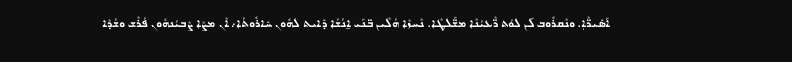ܐܰܣܺܝܪ̈ܶܐܼ. ܘܢܶܩܪܽܘܒ ܠܰܢ ܠܘܳܬ ܪ̈ܶܥܝܳܢܶܐ ܡܫ̈ܰܠܛܶܐ. ܢܶܚܙܶܐ ܗܳܠܶܝܢ ܒ̈ܢܰܝ ܐ̱ܢܳܫܳܐ ܕܺܐܝܬ ܠܗܽܘܢ ܚܺܐܪܽܘܬܳܐ܇ ܐܶܢ ܡܨܶܐ ܨܶܒܝܳܢܗܽܘܢ ܦܳܪܶܫ ܘܫܳܕܶܐ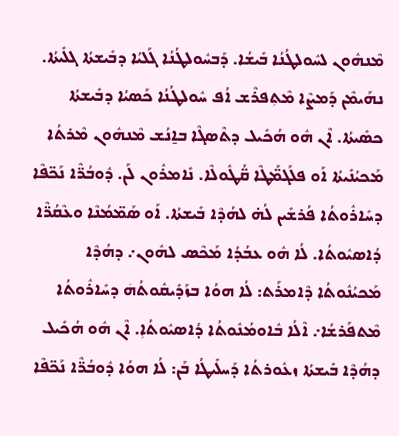ܡܶܢܗܽܘܢ ܠܚܽܘܠܛܳܢܳܐ ܒܺܝܫܳܐ. ܕܰܒܚܽܘܠܛܳܢܳܐ ܓܰܠܝܳܐ ܕܒܺܝܫܬܳܐ ܓܠܺܝܬܳܐ. ܢܗܰܝܡܶܢ ܕܰܡܨܶܐ ܡܶܬܼܦܪܶܫ ܐܳܦ ܚܽܘܠܛܳܢܳܐ ܟܰܣܝܳܐ ܕܒܺܝܫܬܳܐ ܟܣܺܝܬܳܐ. ܐܶܢ ܗܽܘ ܗܳܟܺܝܠ ܕܬܶܣܓܶܐ ܒܐ̱ܢܳܫ ܡܶܢܗܽܘܢ ܡܶܪܬܳܐ ܡܰܟܝܳܢܺܝܬܳܐ ܐܰܘ ܦܠܰܓܡ̈ܰܛܶܐ ܩ̈ܳܛܽܘܠܶܐ. ܢܺܐܡܪܽܘܢ ܠܰܢ. ܕܽܘܒܳܪ̈ܶܐ ܢܰܟ̈ܦܶܐ ܕܚܺܐܪܽܘܬܳܐ ܦܳܪܫܺܝܢ ܠܳܗ̇ ܠܗܳܕܶܐ ܒܺܝܫܬܳܐ. ܐܰܘ ܣܰܡ̈ܡܳܢܶܐ ܘܥܶܩܳܪ̈ܶܐ ܕܳܐܣܝܽܘܬܳܐ. ܠܳܐ ܗܽܘ ܥܒܳܕܳܐ ܡܰܟܶܣ ܠܗܽܘܢ܇ ܕܗܳܕܶܐ ܡܰܟܝܳܢܽܘܬܳܐ ܕܶܐܡܪܰܬ: ܠܳܐ ܗܘܳܐ ܒܙܰܕܺܝܩܽܘܬܳܗܿ ܕܚܺܐܪܽܘܬܳܐ ܡܶܬܦܰܪܫܳܐ܇ ܐܶܠܳܐ ܒܽܐܘܡܳܢܽܘܬܳܐ ܕܳܐܣܝܽܘܬܳܐܼ. ܐܶܢ ܗܽܘ ܗܳܟܺܝܠ ܕܗܳܕܶܐ ܒܺܝܫܬܳܐ ܙܥܽܘܪܬܳܐ ܕܰܚܠܺܝܛܳܐ ܒܰܢ: ܠܳܐ ܗܘܳܐ ܕܽܘܒܳܪ̈ܶܐ ܢܰܟ̈ܦܶܐ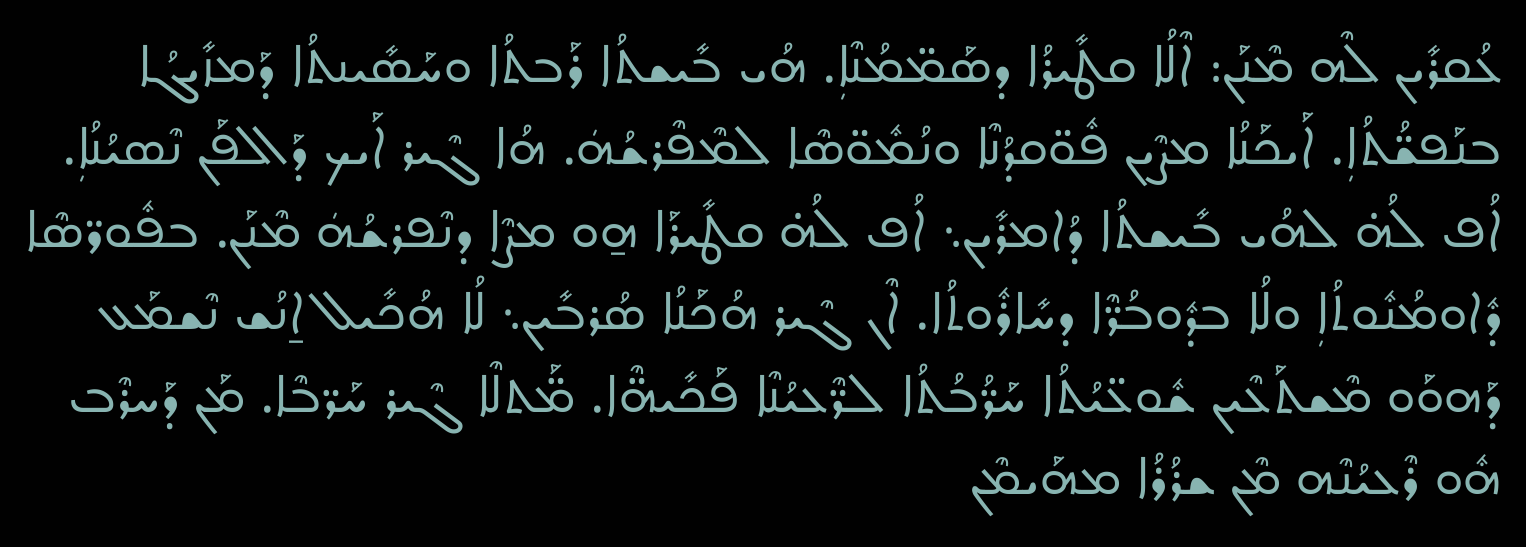ܥܳܩܪܺܝܢ ܠܶܗ ܡܶܢܰܢ: ܐܶܠܳܐ ܩܛܺܝܪܳܐ ܕܣܰܡ̈ܡܳܢܶܐܼ. ܗܳܝ ܒܺܝܫܬܳܐ ܪܰܒܬܳܐ ܘܚܰܣܺܝܢܬܳܐ ܕܰܡܙܺܝܓܳܐ ܒܢܰܦܫ̈ܳܬܳܐܼ. ܐܰܝܟܰܢܳܐ ܡܨܶܝܢ ܦܽܘ̈ܩܕܳܢܶܐ ܘܢܳܡܽܘ̈ܣܶܐ ܠܡܶܦܶܪܫܳܗܿ. ܗܳܐ ܓܶܝܪ ܐܰܝܟ ܕܰܐܠܦܰܢ ܢܶܣܝܳܢܳܐܼ. ܐܳܦ ܠܳܗ̇ ܠܗܳܝ ܒܺܝܫܬܳܐ ܕܳܐܡܪܺܝܢ܆ ܐܳܦ ܠܳܗ̇ ܩܛܺܝܪܰܐ ܗ̱ܘ ܡܨܶܐ ܕܢܶܦܪܫܳܗܿ ܡܶܢܰܢ. ܒܦܽܘܪ̈ܣܶܐ ܕܽܐܘܡܳܢܽܘܬܳܐܼ ܘܠܳܐ ܒܕܽܘܒܳܪ̈ܶܐ ܕܚܺܐܪܽܘܬܳܐ. ܐܶܢ ܓܶܝܪ ܗܳܟܰܢܳܐ ܣܳܪܒܺܝܢ܆ ܠܳܐ ܗܳܟܺܝܠ ܐ̱ܢܳܫ ܢܶܫܡܰܥ ܕܰܗܘܰܘ ܡܶܫܬܰܥܶܝܢ ܫܽܘܥ̈ܝܳܬܳܐ ܚܰܪ̈ܳܒܳܬܳܐ ܠܪ̈ܶܥܝܳܢܶܐ ܦܰܟܺܝܗ̈ܶܐ. ܡ̈ܰܬܠܶܐ ܓܶܝܪ ܚܰܪ̈ܒܶܐ. ܡܰܢ ܕܰܚܪܶܒ ܗܽܘ ܪܶܥܝܳܢܶܗ ܡܶܢ ܫܪܳܪܳܐ ܡܗܰܝܡܶܢ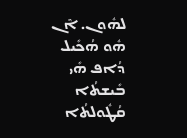ܠܗܽܘܢ. ܐܶܢ ܗܽܘ ܗܳܟܺܝܠ ܕܳܐܦ ܗܺܝ ܒܺܝܫܬܳܐ ܩܳܛܽܘܠܬܳܐ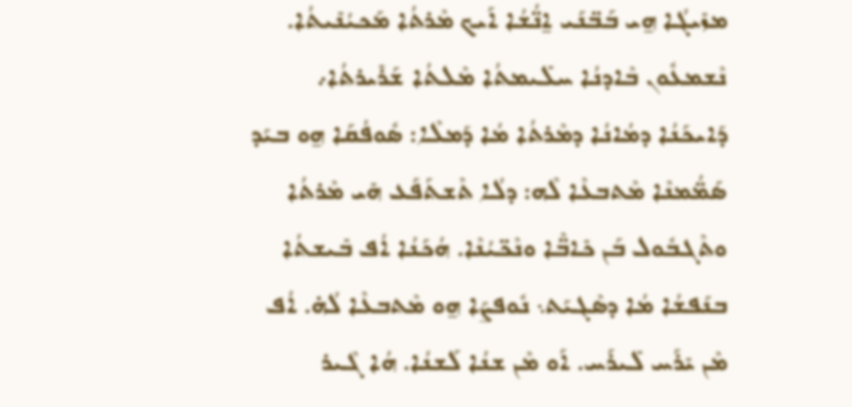ܡܙܺܝܓܳܐ ܗ̱ܝ ܒܰܒ̈ܢܰܝ ܐ̱ܢ̈ܳܫܳܐ ܐܰܝܟ ܡܶܪܬܳܐ ܡܰܟܝܳܢܺܝܬܳܐ. ܢܶܫܡܥܽܘܢ ܒܶܐܕܢܳܐ ܚܠܺܝܡܬܳܐ ܡܶܠܬܳܐ ܫܰܪܺܝܪܬܳܐ܇ ܕܰܐܝܟܰܢܳܐ ܕܡܳܐܢܳܐ ܕܡܶܪܬܳܐ ܡܳܐ ܕܰܡܠܶܐ: ܣܽܘܦܳܩܰܐ ܗ̱ܘ ܒܝܰܕ ܣܰܡ̈ܳܡܢܶܐ ܡܶܬܒܥܶܐ ܠܶܗ: ܕܠܳܐ ܬܶܫܬܰܦܰܥ ܗܺܝ ܡܶܪܬܳܐ ܘܬܶܓܒܽܘܠ ܒܰܢ ܟܺܐܒ̈ܶܐ ܘܢܶܟ̈ܝܳܢܶܐ. ܗܳܟܰܢܳܐ ܐܳܦ ܒܺܝܫܬܳܐ ܒܢܰܦܫܳܐ ܡܳܐ ܕܣܶܓܝܰܬ܆ ܢܽܘܦܨܰܐ ܗ̱ܘ ܡܶܬܒܥܶܐ ܠܳܗ̇. ܐܳܦ ܡܶܢ ܝܺܪܰܚ ܠܺܝܪܰܚ. ܐܰܘ ܡܶܢ ܫܢܳܐ ܠܰܫܢܳܐ. ܗܳܐ ܓܶܝܪ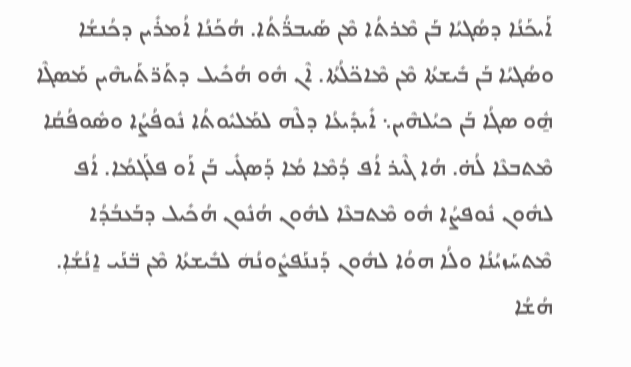ܐܰܝܟܰܢܳܐ ܕܣܳܓܝܳܐ ܒܰܢ ܡܶܪܬܳܐ ܡܶܢ ܣܰܝܒܪ̈ܳܬܳܐ. ܗܳܟܰܢܳܐ ܐܳܡܪܺܝܢ ܕܟܳܢܫܳܐ ܘܣܳܓܝܳܐ ܒܰܢ ܒܺܝܫܬܳܐ ܡܶܢ ܡܶܐܟ̈ܠܳܬܳܐ. ܐܶܢ ܗܽܘ ܗܳܟܺܝܠ ܕܬܰܪ̈ܬܰܝܗܶܝܢ ܡܰܣܓܶܐ ܗ̱ܽܘ ܣܓܳܐ ܒܰܢ ܟܝܳܠܗܶܝܢ܆ ܐܺܝܕܺܝܥܳܐ ܕܠܶܗ ܠܡܰܠܝܽܘܬܳܐ ܢܽܘܦܳܨܳܐ ܘܣܽܘܦܳܩܳܐ ܡܶܬܒܥܶܐ ܠܳܗ̇. ܗܳܐ ܓܶܝܪ ܐܳܦ ܕܳܡܶܐ ܡܳܐ ܕܰܣܓܺܝ ܒܰܢ ܐܰܘ ܦܠܰܓܡܳܐ. ܐܳܦ ܠܗܽܘܢ ܢܽܘܦܨܳܐ ܗܽܘ ܡܶܬܒܥܶܐ ܠܗܽܘܢ ܗܳܢܽܘܢ ܗܳܟܺܝܠ ܕܒܰܥܒܳܕܳܐ ܡܶܬܚܰܙܝܳܢܳܐ ܘܠܳܐ ܗܘܳܐ ܠܗܽܘܢ ܕܰܢܢܰܦܨܽܘܢܳܗܿ ܠܒܺܝܫܬܳܐ ܡܶܢ ܒ̈ܢܰܝ ܐ̱ܢܳܫܳܐܼ. ܗܳܫܳܐ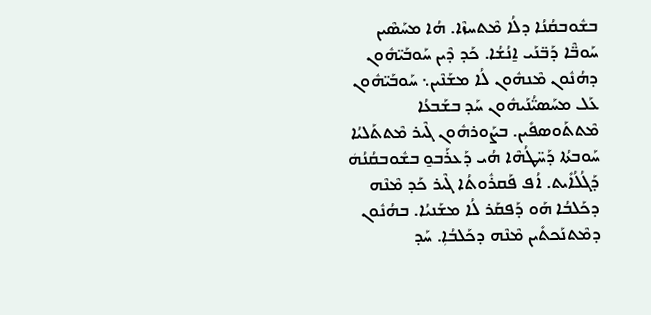ܒܫܽܘܒܩܳܢܳܐ ܕܠܳܐ ܡܶܬܚܙܶܐ. ܗܳܐ ܡܚܰܣܶܝܢ ܚܰܘܒ̈ܶܐ ܕܰܒ̈ܢܰܝ ܐ̱ܢܳܫܳܐ. ܟܰܕ ܕܶܝܢ ܚܰܘܒܰܝ̈ܗܽܘܢ ܕܗܳܢܽܘܢ ܡܶܢܗܽܘܢ ܠܳܐ ܡܫܰܢܶܝܢ܆ ܚܰܘܒܰܝ̈ܗܽܘܢ ܥܰܠ ܡܚܰܣܝ̈ܳܢܰܝܗܽܘܢ ܚܰܕ ܒܫܰܒܥܳܐ ܡܶܬܬܰܘܣܦܺܝܢ. ܒܨܰܘܪܗܽܘܢ ܓܶܝܪ ܡܶܬܬܰܠܝܳܐ ܚܰܘܒܬܳܐ ܕܰܚ̈ܛܳܗܶܐ ܗܳܝ ܕܰܥܪܰܒܘ̱ ܒܫܽܘܒܩܳܢܳܗܿ ܕܰܓܳܠܳܐܺܝܬ. ܐܳܦ ܦܰܩܪܽܘܬܳܐ ܓܶܝܪ ܟܰܕ ܡܶܢܶܗ ܕܟܰܠܒܳܐ ܗܰܘ ܕܰܦܩܰܪ ܠܳܐ ܡܫܰܢܝܳܐ. ܒܗܳܢܽܘܢ ܕܡܶܬܢܰܟܬܺܝܢ ܡܶܢܶܗ ܕܟܰܠܒܳܐܼ. ܚܰܕ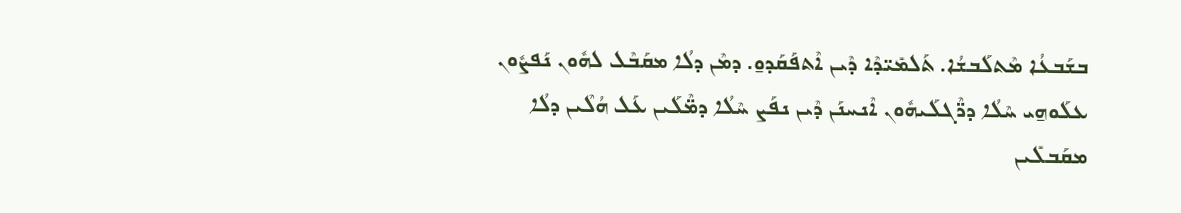ܒܫܰܒܥܳܐ ܡܶܬܠܰܒܫܳܐ. ܬܰܠܡܺܝ̈ܕܶܐ ܕܶܝܢ ܐܶܬܦܰܩܰܕܘ̱. ܕܡܶܢ ܕܠܳܐ ܡܩܰܒܶܠ ܠܗܽܘܢ ܢܰܦܨܽܘܢ ܥܠܰܘܗ̱ܝ ܚܶܠܳܐ ܕܪ̈ܶܓܠܰܝܗܽܘܢ ܐܶܢܚܢܰܢ ܕܶܝܢ ܢܦܰܨ ܚܶܠܳܐ ܕܡ̈ܶܠܰܝܢ ܥܰܠ ܗܳܠܶܝܢ ܕܠܳܐ ܡܩܰܒܠܺܝܢ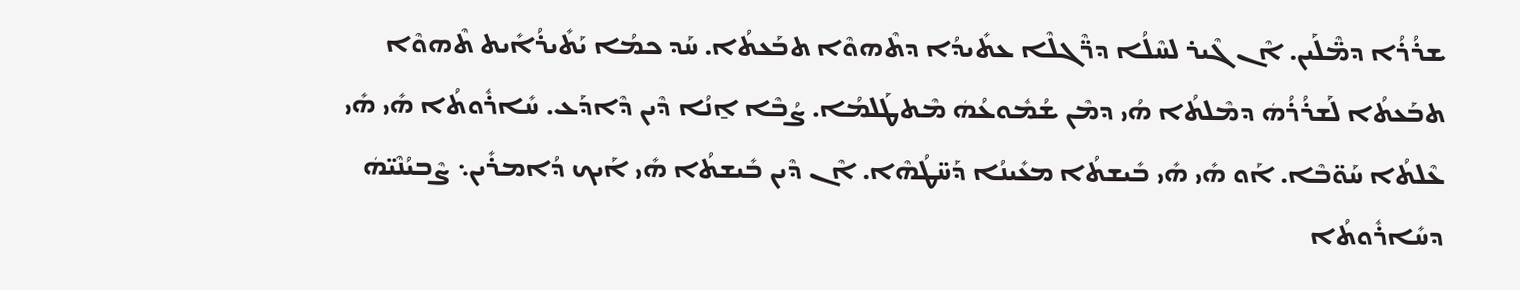ܫܪܳܪܳܐ ܕܡ̈ܶܠܰܝܢ. ܐܶܢ ܓܶܝܪ ܠܚܶܠܳܐ ܕܪ̈ܶܓܠܶܐ ܥܬܺܝܕܳܐ ܕܬܶܗܘܶܐ ܬܒܰܥܬܳܐ. ܚܰܕ ܟܡܳܐ ܝܰܬܺܝܪܳܐܺܝܬ ܬܶܗܘܶܐ ܬܒܰܥܬܳܐ ܠܰܫܪܳܪܳܗܿ ܕܡܶܠܬܳܐ ܗܳܝ ܕܡܶܢ ܫܳܡܽܘܥܳܗܿ ܡܶܬܛܰܠܡܳܐ. ܨܳܒܶܐ ܐ̱ܢܳܐ ܕܶܝܢ ܕܶܐܕܰܥ. ܚܺܐܪܽܘܬܳܐ ܗܺܝ ܗܺܝ ܥܶܠܬܳܐ ܚܰܘ̈ܒܶܐ. ܐܰܘ ܗܺܝ ܗܺܝ ܒܺܝܫܬܳܐ ܡܥܺܝܢܳܐ ܕܰܚ̈ܛܳܗܶܐ. ܐܶܢ ܕܶܝܢ ܒܺܝܫܬܳܐ ܗܺܝ ܐܰܝܟ ܕܳܐܡܪܺܝܢ܆ ܨܶܒܝܳܢܶܝ̈ܗܿ ܕܚܺܐܪܽܘܬܳܐ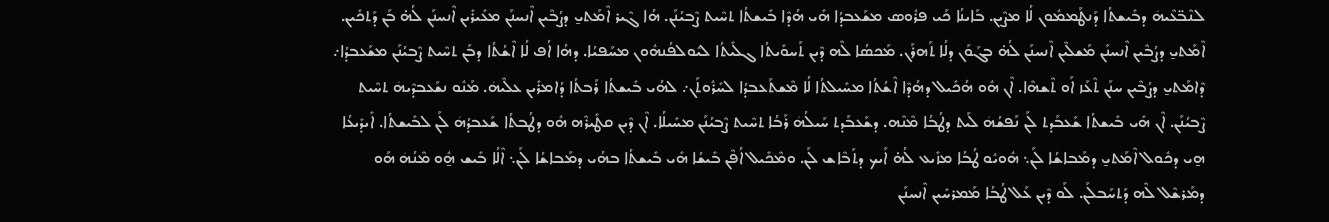ܠܢܶܒ̈ܥܶܝܗܿ ܕܒܺܝܫܬܳܐ ܕܰܢܛܰܡܡܽܘܢ ܠܳܐ ܡܨܶܝܢ. ܒܰܐܝܢܳܐ ܟܰܝ ܦܪܽܘܣ ܡܫܰܥܒܕܳܐ ܗܺܝ ܗܳܕܶܐ ܒܺܝܫܬܳܐ ܬܚܶܝܬ ܨܶܒܝܳܢܰܢ. ܗܳܐ ܓܶܝܪ ܐܶܡܰܬܝ̱ ܕܨܳܒܶܝܢ ܐܶܢܚܢܰܢ ܡܥܺܝܪܺܝܢ ܐܶܢܚܢܰܢ ܠܳܗ̇ ܒܰܢ ܕܰܬܟܺܝܢ. ܐܶܡܰܬܝ̱ ܕܨܳܒܶܝܢ ܐܶܢܚܢܰܢ ܡܰܫܠܶܝܢ ܐܶܢܚܢܰܢ ܠܳܗ̇ ܒܓܰܘܰܢ ܕܠܳܐ ܬܰܗܪܰܢ. ܡܰܟܣܳܐ ܠܶܗ ܕܶܝܢ ܬܰܚܘܺܝܬܳܐ ܓܠܺܝܬܳܐ ܠܝܽܘܠܦܳܢܗܽܘܢ ܡܚܰܦܝܳܐ. ܕܗܳܐ ܐܳܦ ܠܳܐ ܐܶܫܳܬܳܐ ܕܒܰܢ ܬܚܶܝܬ ܨܶܒܝܳܢܰܢ ܡܫܰܥܒܕܳܐ܇ ܕܶܐܡܰܬܝ̱ ܕܨܳܒܶܝܢ ܚܢܰܢ ܬܶܥܰܙ ܐܰܘ ܬܶܫܗܶܐ. ܐܶܢ ܗܽܘ ܗܳܟܺܝܠ ܕܗܳܕܶܐ ܐܶܫܳܬܳܐ ܡܚܺܝܠܬܳܐ ܠܳܐ ܡܶܫܬܰܥܒܕܳܐ ܠܚܺܪܽܘܬܰܢ܇ ܠܗܳܝ ܒܺܝܫܬܳܐ ܪܰܒܬܳܐ ܕܳܐܡܪܺܝܢ ܥܠܶܝܗܿ. ܡܰܢܽܘ ܢܫܰܥܒܕܶܝܗܿ ܬܚܶܝܬ ܨܶܒܝܳܢܰܢ. ܐܶܢ ܗܺܝ ܒܺܝܫܬܳܐ ܫܰܥܒܰܕܬ ܠܰܢ ܢܰܦܫܳܗܿ ܠܰܝܬ ܕܛܳܒܳܐ ܡܶܢܶܗ. ܕܫܰܥܒܰܕܬ ܚܰܝܠܳܗܿ ܪܰܒܳܐ ܬܚܶܝܬ ܨܶܒܝܳܢܰܢ ܡܚܺܝܠܳܐ. ܐܶܢ ܕܶܝܢ ܩܛܺܝܪܶܗ ܗܽܘ ܕܛܳܒܬܳܐ ܫܰܥܒܕܳܗܿ ܠܰܢ ܠܒܺܝܫܬܳܐ. ܐܺܝܕܺܝܥܳܐ ܗ̱ܝ ܕܟܽܘܠ ܐܶܡܰܬܝ̱ ܕܡܰܒܐܫܳܐ ܠܰܢ܆ ܗܽܘܝܽܘ ܛܳܒܳܐ ܡܙܺܝܥ ܠܳܗ̇ ܐܰܝܟ ܕܬܰܒܶܐܫ ܠܰܢ. ܘܡܶܟܺܝܠ ܐܳܦܶܢ ܒܺܝܫܳܐ ܗܺܝ ܒܺܝܫܬܳܐ ܒܗܳܝ ܕܡܰܒܐܫܳܐ ܠܰܢ܆ ܐܶܠܳܐ ܒܺܝܫ ܗ̱ܽܘ ܡܶܢܳܗܿ ܗܰܘ ܕܡܰܪܫܶܠ ܠܶܗ ܕܰܬܚܰܒܠܰܢ. ܠܰܘ ܕܶܝܢ ܥܰܠ ܛܳܒܳܐ ܡܰܡܪܚܺܝܢ ܐܶܢܚܢܰܢ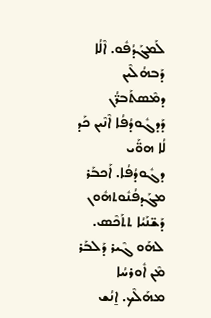ܠܰܡܓܰܕܳܦܽܘ. ܐܶܠܳܐ ܕܰܒܗܳܠܶܝܢ ܕܡܶܣܬܰܒܪ̈ܳܢ ܕܰܕܓܽܘܕܳܦܳܐ ܐܶܢܶܝܢ ܟܰܕ ܠܳܐ ܗܘ̈ܰܝ ܕܓܽܘܕܳܦܳܐ. ܐܰܟܒܰܪ ܡܓܰܕܦܳܢܽܘܬܗܽܘܢ ܕܰܫ̈ܢܰܝܳܐ ܬܬܰܟܶܣ. ܠܗܰܘ ܓܶܝܪ ܕܰܠܒܰܪ ܡܶܢ ܐܽܘܪܚܳܐ ܡܗܰܠܶܟ. ܐ̱ܢܳܫ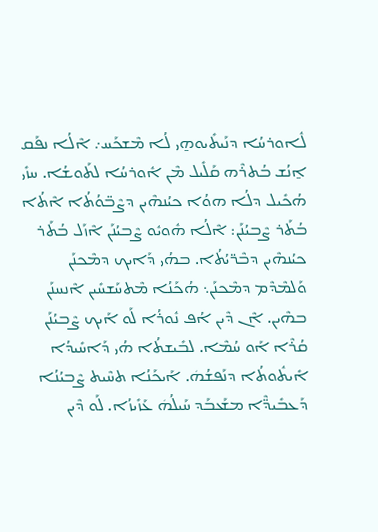ܠܽܐܘܪܚܳܐ ܕܢܰܝܬܺܝܘܗ̱ܝ ܠܳܐ ܡܶܫܟܰܚ܇ ܐܶܠܳܐ ܢܦܰܩ ܐ̱ܢܳܫ ܒܳܬܪܶܗ ܩܰܠܺܝܠ ܡܶܢ ܐܽܘܪܚܳܐ ܠܬܰܘܫܳܐ. ܚܙܺܝ ܗܳܟܺܝܠ ܕܠܳܐ ܗܘܳܐ ܟܝܳܢܗܶܝܢ ܕܨܶܒ̈ܘܳܬܳܐ ܐܶܬܳܐ ܒܳܬܰܪ ܨܶܒܝܳܢܰܢ: ܐܶܠܳܐ ܗܽܘܝܽܘ ܨܶܒܝܳܢܰܢ ܐܶܙܰܠ ܒܳܬܰܪ ܟܝܳܢܗܶܝܢ ܕܒܶܪ̈ܝܳܬܳܐ. ܒܗܳܝ ܕܰܐܝܟ ܕܡܶܟܢܰܢ ܘܰܠܡܶܕܶܡ ܕܡܶܟܢܰܢ܆ ܗܳܟܰܢܳܐ ܡܶܬܚܰܫܚܺܝܢ ܐܶܢܚܢܰܢ ܒܗܶܝܢ. ܐܶܢ ܕܶܝܢ ܐܳܦ ܢܽܘܪܳܐ ܠܰܘ ܐܰܝܟ ܨܶܒܝܳܢܰܢ ܩܳܪܶܐ ܐܰܘ ܚܳܡܶܐ. ܠܒܺܝܫܬܳܐ ܗܳܝ ܕܰܐܚܺܝܕܳܐ ܐܺܝܬܽܘܬܳܐ ܕܢܰܦܫܳܗܿ. ܐܰܝܟܰܢܳܐ ܬܚܶܝܬ ܨܶܒܝܳܢܳܐ ܕܰܥܒܺܝܕ̈ܶܐ ܡܫܰܥܒܰܕ ܚܰܝܠܳܗܿ ܥܰܙܺܝܙܳܐ. ܠܰܘ ܕܶܝܢ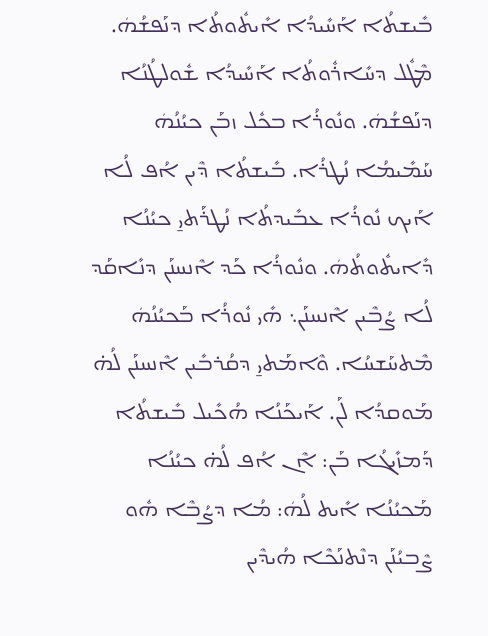ܒܺܝܫܬܳܐ ܐܰܚܺܝܕܳܐ ܐܺܝܬܽܘܬܳܐ ܕܢܰܦܫܳܗܿ. ܡܶܛܽܠ ܕܚܺܐܪܽܘܬܳܐ ܐܰܚܺܝܕܳܐ ܫܽܘܠܛܳܢܳܐ ܕܢܰܦܫܳܗܿ. ܘܢܽܘܪܳܐ ܒܟܽܠ ܙܒܰܢ ܟܝܳܢܳܗܿ ܚܰܡܺܝܡܳܐ ܢܳܛܪܳܐ. ܒܺܝܫܬܳܐ ܕܶܝܢ ܐܳܦ ܠܳܐ ܐܰܝܟ ܢܽܘܪܳܐ ܥܒܺܝܕܬܳܐ ܢܳܛܪܰܬܝ̱ ܟܝܳܢܳܐ ܕܺܐܝܬܽܘܬܳܗܿ. ܘܢܽܘܪܳܐ ܟܰܕ ܐܶܢܚܢܰܢ ܕܢܺܐܩܰܕ ܠܳܐ ܨܳܒܶܝܢ ܐܶܢܚܢܰܢ܆ ܗܺܝ ܢܽܘܪܳܐ ܒܰܟܝܳܢܳܗܿ ܡܶܬܚܰܫܚܳܐ. ܘܶܐܡܰܬܝ̱ ܕܩܳܪܒܺܝܢ ܐܶܢܚܢܰܢ ܠܳܗ̇ ܡܰܘܩܕܳܐ ܠܰܢ. ܐܰܝܟܰܢܳܐ ܗܳܟܺܝܠ ܒܺܝܫܬܳܐ ܕܰܡܙܺܝܓܳܐ ܒܰܢ: ܐܶܢ ܐܳܦ ܠܳܗ̇ ܟܝܳܢܳܐ ܡܰܟܝܳܢܳܐ ܐܺܝܬ ܠܳܗܿ: ܡܳܐ ܕܨܳܒܶܐ ܗܽܘ ܨܶܒܝܳܢܰܢ ܕܢܶܬܢܰܟܶܐ ܗܳܝܕܶܝܢ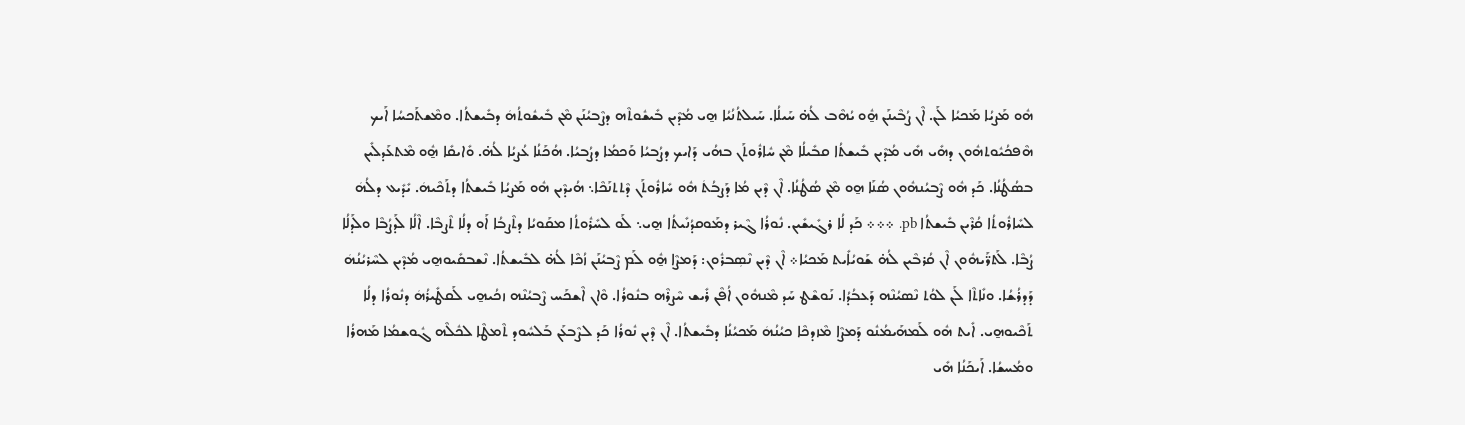ܗܽܘ ܡܰܨܝܳܐ ܡܰܟܝܳܐ ܠܰܢ. ܐܶܢ ܨܳܒܶܝܢܰܢ ܗ̱ܽܘ ܝܳܗܶܒ ܠܳܗ̇ ܚܰܝܠܳܐ. ܚܰܝܠܬܳܢܳܝܳܐ ܗ̱ܝ ܡܳܕܶܝܢ ܒܺܝܫܽܘܬܶܗ ܕܨܶܒܝܳܢܰܢ ܡܶܢ ܒܺܝܫܽܘܬܳܗܿ ܕܒܺܝܫܬܳܐ. ܘܡܶܫܬܰܟܚܳܐ ܐܰܝܟ ܗܶܦܟܳܝܽܘܬܗܽܘܢ ܕܗܺܝ ܗܺܝ ܡܳܕܶܝܢ ܒܺܝܫܬܳܐ ܩܒܺܝܠܳܐ ܡܶܢ ܚܽܐܪܽܘܬܰܢ ܒܗܳܝ ܕܰܐܝܟ ܕܨܳܒܝܳܐ ܘܰܟܡܳܐ ܕܨܳܒܝܳܐ. ܗܳܟܰܢܳܐ ܥܳܨܝܳܐ ܠܳܗ̇. ܘܺܐܝܩܺܐ ܗ̱ܽܘ ܡܶܬܥܰܕܠܺܝܢ ܒܣܳܛܳܢܳܐ. ܟܰܕ ܗܽܘ ܨܶܒܝܳܢܗܽܘܢ ܣܳܢܰܐ ܗ̱ܘ ܡܶܢ ܣܳܛܳܢܳܐ. ܐܶܢ ܕܶܝܢ ܡܳܐ ܕܰܨܒܳܬܿ ܗܽܘ ܚܺܐܪܽܘܬܰܢ ܕܶܬܬܢܰܟܶܐ܆ ܗܳܝܕܶܝܢ ܗܽܘ ܡܰܨܝܳܐ ܒܺܝܫܬܳܐ ܕܬܰܟܶܝܗܿ. ܝܺܕܺܝܥ ܕܠܳܗܿ ܠܚܺܐܪܽܘܬܳܐ ܩܳܪܶܝܢ ܒܺܝܫܬܳܐ pb. ܀܀܀ ܟܰܕ ܠܳܐ ܪܓܺܝܫܺܝܢ. ܢܽܘܪܳܐ ܓܶܝܪ ܕܡܰܘܩܕܳܢܺܝܬܳܐ ܗ̱ܝ܆ ܠܰܘ ܠܚܺܪܽܘܬܳܐ ܡܩܰܘܝܳܐ ܕܬܶܨܒܳܐ ܐܰܘ ܕܠܳܐ ܬܶܨܒܶܐ. ܐܶܠܳܐ ܠܰܕܨܳܒܶܐ ܘܠܰܕܠܳܐ ܨܳܒܶܐ. ܠܰܬܪ̈ܰܝܗܽܘܢ ܐܶܢ ܩܳܪܒܶܝܢ ܠܳܗ̇ ܫܰܘܝܳܐܺܝܬ ܡܰܟܝܳܐ܀ ܐܶܢ ܕܶܝܢ ܢܶܣܼܒܪܽܘܢ: ܕܰܡܨܶܐ ܗ̱ܽܘ ܠܰܡ ܨܶܒܝܳܢܰܢ ܙܳܟܶܐ ܠܳܗ̇ ܠܒܺܝܫܬܳܐ. ܢܶܫܒܩܺܝܘܗ̱ܝ ܡܳܕܶܝܢ ܠܚܶܪܝܳܢܳܗܿ ܕܰܕܪܳܫܳܐ. ܘܢܺܐܬܶܐ ܠܰܢ ܠܘܳܬ ܢܶܣܝܳܢܶܗ ܕܰܥܒܳܕܳܐ. ܢܰܘܫܶܛ ܚܰܕ ܡܶܢܗܽܘܢ ܐܳܦܶܢ ܪܺܝܫ ܚܶܨܪܶܗ ܒܢܽܘܪܳܐ. ܘܶܐܢ ܐܶܫܟܰܚ ܨܶܒܝܳܢܶܗ ܙܟܳܝܗ̱ܝ ܠܰܩܛܺܝܪܳܗܿ ܕܢܽܘܪܳܐ ܕܠܳܐ ܬܰܟܶܝܘܗ̱ܝ. ܐܺܝܬ ܗܽܘ ܠܰܡܗܰܝܡܳܢܽܘ ܕܰܡܨܶܐ ܡܶܙܕܟܶܐ ܟܝܳܢܳܗܿ ܡܰܟܝܳܢܳܐ ܕܒܺܝܫܬܳܐ. ܐܶܢ ܕܶܝܢ ܢܽܘܪܳܐ ܟܰܕ ܠܨܶܒܥܰܢ ܒܰܠܚܽܘܕ ܬܶܡܛܶܐ ܠܟܽܠܶܗ ܓܽܘܫܡܳܐ ܡܰܗܪܳܐ ܘܡܳܚܫܳܐ. ܐܰܝܟܰܢܳܐ ܗܺܝ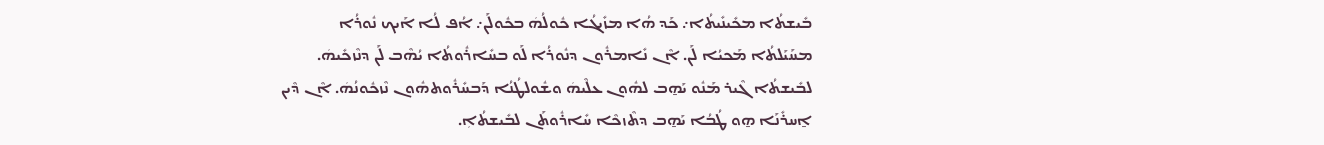ܒܺܝܫܬܳܐ ܡܟܺܝܢܺܝܬܳܐ܇ ܟܰܕ ܗܳܐ ܡܙܺܝܓܳܐ ܟܽܘܠܳܗܿ ܒܟܽܘܠܰܢ܇ ܐܳܦ ܠܳܐ ܐܰܝܟ ܢܽܘܪܳܐ ܡܚܰܝܰܠܬܳܐ ܡܰܟܝܳܐ ܠܰܢ. ܐܶܢ ܢܺܐܡܪܽܘܢ ܕܢܽܘܪܳܐ ܠܰܘ ܒܚܺܐܪܽܘܬܳܐ ܝܳܗܶܒ ܠܰܢ ܕܢܶܙܟܺܝܗܿ. ܠܒܺܝܫܬܳܐ ܓܶܝܪ ܡܰܢܽܘ ܝܰܗ̱ܒ ܠܗܽܘܢ ܥܠܶܝܗܿ ܘܫܽܘܠܛܳܢܳܐ ܕܰܒܚܺܪܽܘܬܗܽܘܢ ܢܶܙܟܽܘܢܳܗܿ. ܐܶܢ ܕܶܝܢ ܐ̱ܚܪܺܢܰܐ ܗ̱ܘ ܛܳܒܳܐ ܝܰܗ̱ܒ ܕܬܶܙܟܶܐ ܚܺܐܪܽܘܬܰܢ ܠܒܺܝܫܬܳܐܼ.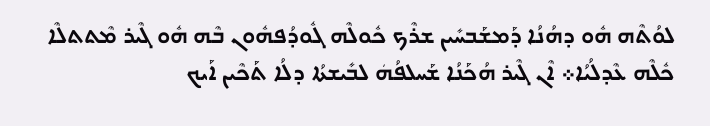ܠܘܳܬܶܗ ܗܽܘ ܕܗܳܢܳܐ ܕܰܡܫܰܒܚܺܝܢ ܫܪܶܟ ܟܽܘܠܶܗ ܓܽܘܕܳܦܗܽܘܢ ܒܶܗ ܗܽܘ ܓܶܝܪ ܡܶܬܬܠܶܐ ܟܽܠܶܗ ܥܶܕܠܳܝܳܐ܀ ܐܶܢ ܓܶܝܪ ܗܳܟܰܢܳܐ ܫܰܚܠܦܳܗܿ ܠܒܺܝܫܬܳܐ ܕܠܳܐ ܬܰܟܶܝܢ ܐܰܝܟ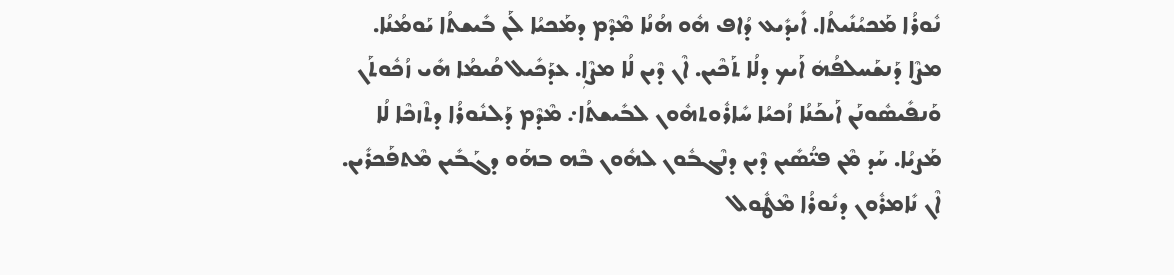ܢܽܘܪܳܐ ܡܰܟܝܳܢܺܝܬܳܐ. ܐܺܝܕܺܝܥ ܕܳܐܦ ܗܽܘ ܗܳܢܳܐ ܡܶܕܶܡ ܕܡܰܟܝܳܐ ܠܰܢ ܒܺܝܫܬܳܐ ܝܰܘܡܳܢܳܐ. ܡܨܶܐ ܕܰܢܫܰܚܠܦܳܗܿ ܐܰܝܟ ܕܠܳܐ ܬܰܟܶܝܢ. ܐܶܢ ܕܶܝܢ ܠܳܐ ܡܨܶܐܼ. ܥܕܰܟܺܝܠ ܩܳܝܡܳܐ ܗܺܝ ܙܳܟܽܘܬܰܢ ܘܰܢܦܺܝܣܽܘܢܰܢ ܐܰܝܟܰܢܳܐ ܙܳܟܝܳܐ ܚܺܐܪܽܘܬܗܽܘܢ ܠܒܺܝܫܬܳܐ܇ ܡܶܕܶܡ ܕܰܠܢܽܘܪܳܐ ܕܬܶܙܟܶܐ ܠܳܐ ܡܰܨܝܳܐ. ܚܰܕ ܡܶܢ ܦܝ̈ܳܣܺܝܢ ܕܶܝܢ ܕܢܶܓܒܽܘܢ ܠܗܽܘܢ ܒܶܗ ܒܗܰܘ ܕܓܰܒܺܝܢ ܡܶܬܦܰܟܪܺܝܢ. ܐܶܢ ܢܺܐܡܪܽܘܢ ܕܢܽܘܪܳܐ ܡܶܛܽܘܠ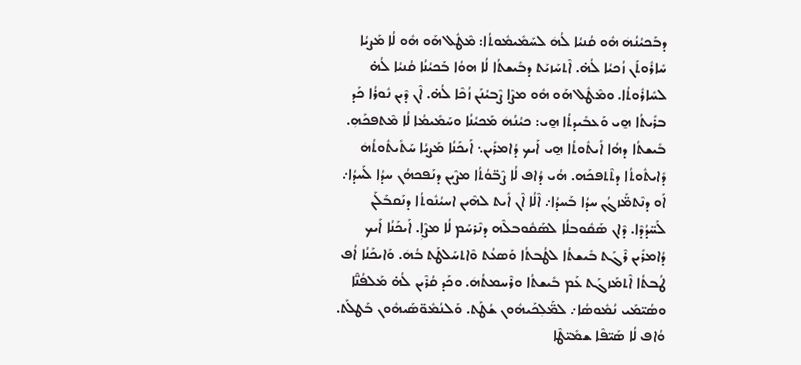ܕܒܰܟܝܳܢܳܗܿ ܗܽܘ ܩܳܢܝܳܐ ܠܳܗܿ ܠܚܰܡܺܝܡܽܘܬܳܐ: ܡܶܛܽܠ ܗܰܘ ܗܽܘ ܠܳܐ ܡܰܨܝܳܐ ܚܺܐܪܽܘܬܰܢ ܙܳܟܝܳܐ ܠܳܗ̇. ܐܶܬܚܰܙܝܰܬ ܕܒܺܝܫܬܳܐ ܠܳܐ ܗܘܳܐ ܒܰܟܝܳܢܳܐ ܩܳܢܝܳܐ ܠܳܗ̇ ܠܚܺܐܪܽܘܬܳܐ. ܘܡܶܛܽܠ ܗܰܘ ܗܽܘ ܡܨܶܐ ܨܶܒܝܳܢܰܢ ܙܳܟܶܐ ܠܳܗ̇. ܐܶܢ ܕܶܝܢ ܢܽܘܪܳܐ ܟܰܕ ܒܪܺܝܬܳܐ ܗ̱ܝ ܘܰܥܒܺܝܕܬܳܐ ܗ̱ܝ: ܟܝܳܢܳܗܿ ܡܰܟܝܳܢܳܐ ܘܚܰܡܺܝܡܳܐ ܠܳܐ ܡܶܬܦܟܰܗܼ. ܒܺܝܫܬܳܐ ܕܗܳܐ ܐܺܝܬܽܘܬܳܐ ܗ̱ܝ ܐܰܝܟ ܕܳܐܡܪܺܝܢ܆ ܐܰܝܟܰܢܳܐ ܡܰܨܝܳܐ ܚܰܬܺܝܬܽܘܬܳܗܿ ܕܺܐܝܬܽܘܬܳܐ ܕܬܶܬܦܟܰܗ. ܗܳܝ ܕܳܐܦ ܠܳܐ ܨܶܒ̈ܘܳܬܳܐ ܡܨܶܝܢ ܕܢܰܦܟܗܳܢ ܚܕܳܐ ܠܰܚܕܳܐ܇ ܐܰܘ ܕܢܶܬܡ̈ܰܙܓܳܢ ܚܕܳܐ ܒܰܚܕܳܐ܇ ܐܶܠܳܐ ܐܶܢ ܐܺܝܬ ܠܗܶܝܢ ܐܚܝܳܢܽܘܬܳܐ ܕܢܰܩܒܰܠܰܢ ܠܰܚ̈ܕܳܕܶܐ. ܕܶܐܢ ܣܰܩܽܘܒܠܳܐ ܠܣܰܩܽܘܒܠܶܗ ܕܢܶܪܚܰܡ ܠܳܐ ܡܨܶܐܼ. ܐܰܝܟܰܢܳܐ ܐܰܝܟ ܕܳܐܡܪܺܝܢ ܪܶܓܰܬ ܒܺܝܫܬܳܐ ܠܛܳܒܬܳܐ ܘܰܣܥܳܬ ܘܶܐܬܚܰܠܛܰܬ ܒܳܗܿ. ܘܰܐܝܟܰܢܳܐ ܐܳܦ ܛܳܒܬܳܐ ܐܶܬܡܰܙܓܰܬ ܥܰܡ ܒܺܝܫܬܳܐ ܘܪܶܚܡܬܳܗܿ. ܘܟܰܕ ܩܳܪܶܝܢ ܠܳܗ̇ ܡܰܠܦܳܢ̈ܶܐ ܘܣܳܝ̈ܡܰܝ ܢܳܡܽܘܣܳܐ܇ ܠܡ̈ܰܠܼܟܰܝܗܽܘܢ ܫܳܛܰܬ. ܘܰܠܢܳܡܽܘ̈ܣܰܝܗܽܘܢ ܒܰܛܠܰܬ. ܘܳܐܦ ܠܳܐ ܣܰܝ̈ܦܶܐ ܫܡܺܝ̈ܛܶܐ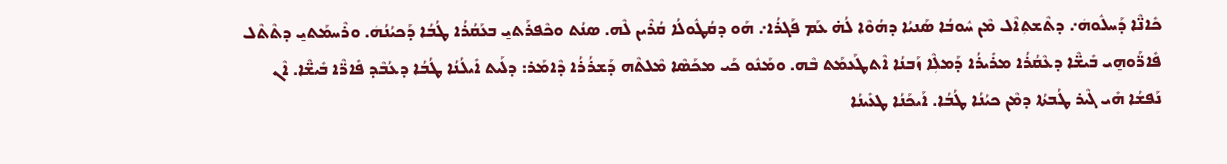ܟܺܐܢ̈ܶܐ ܕܰܚܠܽܘܗܿ܇ ܕܬܶܫܬܼܐܶܠ ܡܶܢ ܚܽܘܒܳܐ ܣܰܢܝܳܐ ܕܗܳܘܶܐ ܠܳܗ̇ ܥܰܡ ܦܰܓܪܳܐ܇ ܗܰܘ ܕܩܳܛܽܘܠܳܐ ܩܳܪܶܝܢ ܠܶܗ. ܣܢܳܬ ܘܟܶܦܪܰܬܝ̱ ܒܥܰܩܳܪܳܐ ܛܳܒܳܐ ܕܰܟܝܳܢܳܗܿ. ܘܪܶܚܡܰܬܝ̱ ܕܬܶܬܶܠ ܦܺܐܪ̈ܰܘܗ̱ܝ ܒܺܝܫ̈ܶܐ ܕܥܶܩܳܪܳܐ ܡܪܺܝܪܳܐ ܕܰܡܠܼܶܐ ܙܰܒܢܳܐ ܐܶܬܛܰܥܡܰܬ ܒܶܗ. ܘܡܰܢܽܘ ܟܰܝ ܡܟܰܣܶܐ ܡܶܠܬܶܗ ܕܰܫܪܳܪܳܐ ܕܶܐܡܰܪ: ܕܠܰܝܬ ܐܺܝܠܳܢܳܐ ܛܳܒܳܐ ܕܥܳܒܶܕ ܦܺܐܪ̈ܶܐ ܒܺܝܫ̈ܶܐ. ܐܶܢ ܢܰܦܫܳܐ ܗܺܝ ܓܶܝܪ ܛܳܒܬܳܐ ܕܡܶܢ ܟܝܳܢܳܐ ܛܳܒܳܐ. ܐܰܝܟܰܢܳܐ ܛܥܺܝܢܳܐ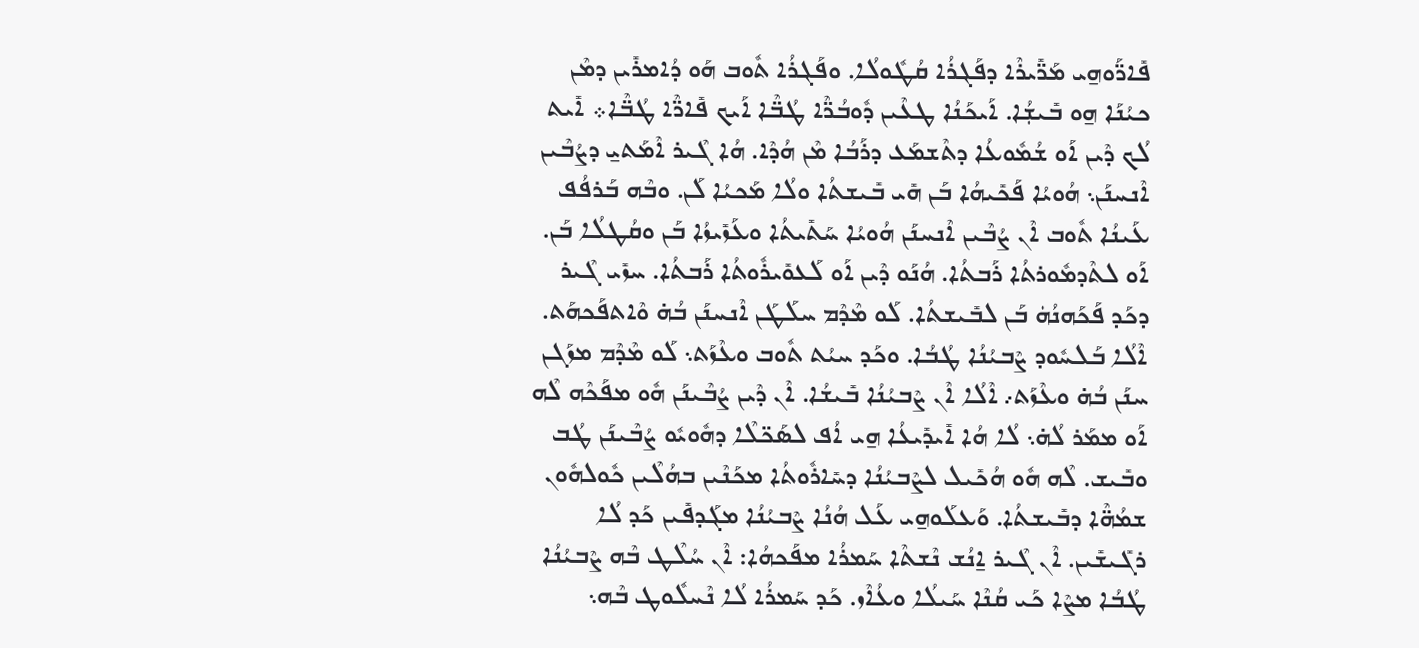ܦܺܐܪ̈ܰܘܗ̱ܝ ܡܰܪ̈ܺܝܪܶܐ ܕܦܰܓܪܳܐ ܩܳܛܽܘܠܳܐ. ܘܦܰܓܪܳܐ ܬܽܘܒ ܗܰܘ ܕܳܐܡܪܺܝܢ ܕܡܶܢ ܟܝܳܢܰܐ ܗ̱ܘ ܒܺܝܫܼܳܐ. ܐܰܝܟܰܢܳܐ ܛܥܶܝܢ ܕܽܘܒܳܪ̈ܶܐ ܛܳܒ̈ܶܐ ܐܰܝܟ ܦܺܐܪ̈ܶܐ ܛܳܒ̈ܶܐ܀ ܐܺܝܬ ܠܳܟ ܕܶܝܢ ܐܰܘ ܫܳܡܽܘܥܳܐ ܕܬܶܫܡܰܥ ܕܪܰܒܳܐ ܡܶܢ ܗܳܕܶܐ. ܗܳܐ ܓܶܝܪ ܐܶܡܰܬܝ̱ ܕܨܳܒܶܝܢ ܐܶܢܚܢܰܢ܆ ܗܳܘܝܳܐ ܦܰܟܺܝܗܳܐ ܒܰܢ ܗܺܝ ܒܺܝܫܬܳܐ ܘܠܳܐ ܡܰܟܝܳܐ ܠܰܢ. ܘܒܶܗ ܒܰܪܦܳܦ ܥܰܝܢܳܐ ܬܽܘܒ ܐܶܢ ܨܳܒܶܝܢ ܐܶܢܚܢܰܢ ܗܳܘܝܳܐ ܚܰܬܺܝܬܳܐ ܘܥܰܙܺܝܙܳܐ ܒܰܢ ܘܩܳܛܠܳܐ ܒܰܢ. ܐܰܘ ܠܬܶܕܡܽܘܪܬܳܐ ܪܰܒܬܳܐ. ܗܳܢܰܘ ܕܶܝܢ ܐܰܘ ܠܰܥܘܺܝܪܽܘܬܳܐ ܪܰܒܬܳܐ. ܚܙܺܝ ܓܶܝܪ ܕܟܰܕ ܦܰܟܰܗܢܳܗܿ ܒܰܢ ܠܒܺܝܫܬܳܐ. ܠܰܘ ܡܶܕܶܡ ܚܠܰܛܰܢ ܐܶܢܚܢܰܢ ܒܳܗ̇ ܘܶܐܬܦܰܟܗܰܬ. ܐܶܠܳܐ ܒܰܠܚܽܘܕ ܨܶܒܝܳܢܳܐ ܛܳܒܳܐ. ܘܟܰܕ ܚܝܳܬ ܬܽܘܒ ܘܥܶܙܰܬ܆ ܠܰܘ ܡܶܕܶܡ ܡܙܰܓܢ ܚܢܰܢ ܒܳܗ̇ ܘܥܶܙܰܬ܇ ܐܶܠܳܐ ܐܶܢ ܨܶܒܝܳܢܳܐ ܒܺܝܫܳܐ. ܐܶܢ ܕܶܝܢ ܨܳܒܶܝܢܰܢ ܗܽܘ ܡܦܰܟܶܗ ܠܶܗ ܐܰܘ ܡܡܰܪ ܠܳܗ̇܆ ܠܳܐ ܗܳܐ ܐܺܝܕܺܝܥܳܐ ܗ̱ܝ ܐܳܦ ܠܣܰܟ̈ܠܶܐ ܕܗܽܘܝܽܘ ܨܳܒܶܝܢܰܢ ܛܳܒ ܘܒܺܝܫ. ܠܶܗ ܗܽܘ ܗܳܟܺܝܠ ܠܨܶܒܝܳܢܳܐ ܕܚܺܐܪܽܘܬܳܐ ܡܟܰܢܶܝܢ ܒܗܳܠܶܝܢ ܟܽܘܠܗܽܘܢ ܫܡܳܗ̈ܶܐ ܕܒܺܝܫܬܳܐ. ܘܰܥܠܰܘܗ̱ܝ ܥܰܠ ܗܳܢܳܐ ܨܶܒܝܳܢܳܐ ܡܓܰܕܦܺܝܢ ܟܰܕ ܠܳܐ ܪܓܺܝܫܺܝܢ. ܐܶܢ ܓܶܝܪ ܐ̱ܢܳܫ ܢܶܫܬܶܐ ܚܰܡܪܳܐ ܡܦܰܟܗܳܐ: ܐܶܢ ܚܳܠܶܛ ܒܶܗ ܨܶܒܝܳܢܳܐ ܛܳܒܳܐ ܡܨܶܐ ܟܰܝ ܩܳܢܶܐ ܚܰܝܠܳܐ ܘܥܳܐܶܙ. ܟܰܕ ܚܰܡܪܳܐ ܠܳܐ ܢܶܚܠܽܘܛ ܒܶܗ܆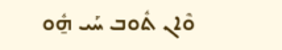ܘܶܐܢ ܬܽܘܒ ܚܰܝ ܗ̱ܽܘ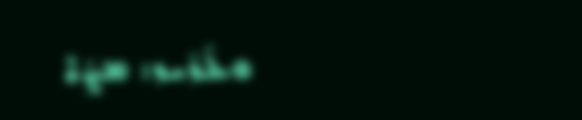ܘܥܰܙܺܝܙ: ܡܨܶܐ